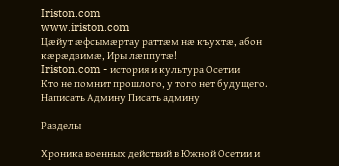Iriston.com
www.iriston.com
Цæйут æфсымæртау раттæм нæ къухтæ, абон кæрæдзимæ, Иры лæппутæ!
Iriston.com - история и культура Осетии
Кто не помнит прошлого, у того нет будущего.
Написать Админу Писать админу

Разделы

Хроника военных действий в Южной Осетии и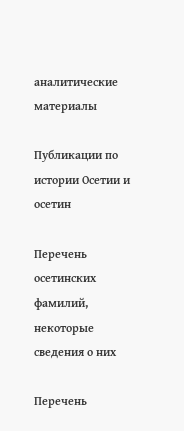аналитические материалы

Публикации по истории Осетии и осетин

Перечень осетинских фамилий, некоторые сведения о них

Перечень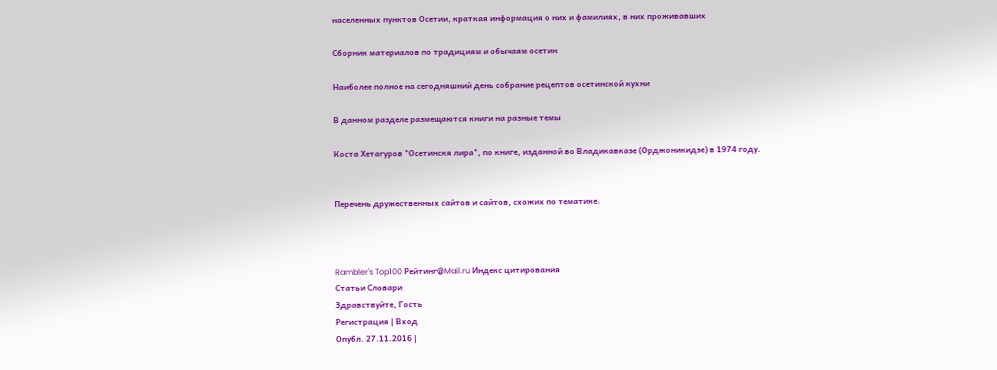населенных пунктов Осетии, краткая информация о них и фамилиях, в них проживавших

Сборник материалов по традициям и обычаям осетин

Наиболее полное на сегодняшний день собрание рецептов осетинской кухни

В данном разделе размещаются книги на разные темы

Коста Хетагуров "Осетинскя лира", по книге, изданной во Владикавказе (Орджоникидзе) в 1974 году.


Перечень дружественных сайтов и сайтов, схожих по тематике.



Rambler's Top100 Рейтинг@Mail.ru Индекс цитирования
Статьи Словари
Здравствуйте, Гость
Регистрация | Вход
Опубл. 27.11.2016 |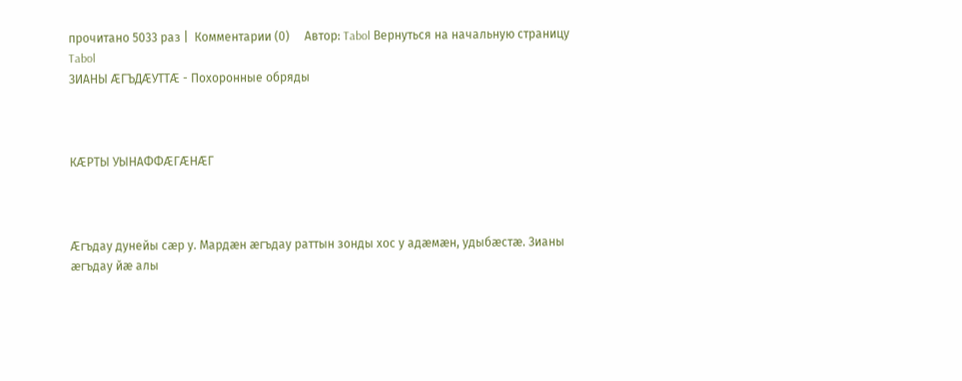прочитано 5033 раз |  Комментарии (0)     Автор: Tabol Вернуться на начальную страницу Tabol
ЗИАНЫ ÆГЪДÆУТТÆ - Похоронные обряды



КÆРТЫ УЫНАФФÆГÆНÆГ



Æгъдау дунейы сæр у. Мардæн æгъдау раттын зонды хос у адæмæн, удыбæстæ. Зианы æгъдау йæ алы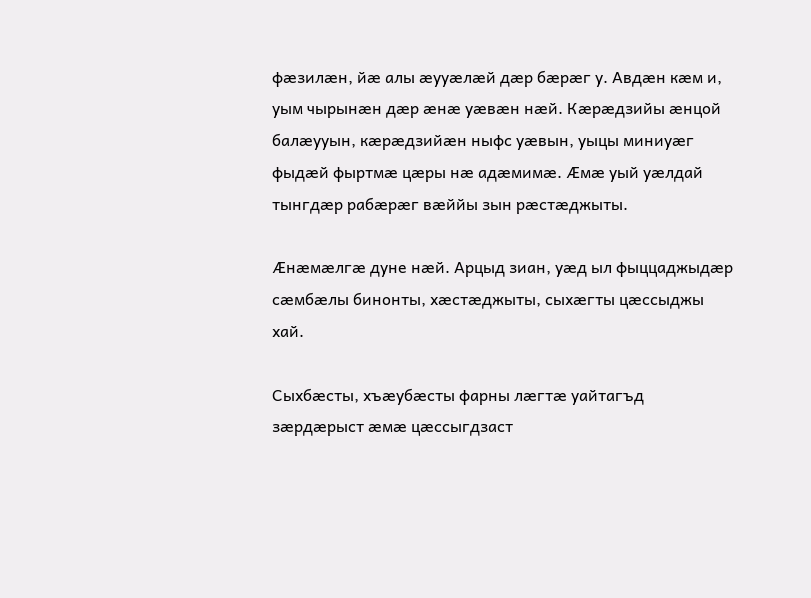фæзилæн, йæ алы æууæлæй дæр бæрæг у. Авдæн кæм и, уым чырынæн дæр æнæ уæвæн нæй. Кæрæдзийы æнцой балæууын, кæрæдзийæн ныфс уæвын, уыцы миниуæг фыдæй фыртмæ цæры нæ адæмимæ. Æмæ уый уæлдай тынгдæр рабæрæг вæййы зын рæстæджыты.

Æнæмæлгæ дуне нæй. Арцыд зиан, уæд ыл фыццаджыдæр сæмбæлы бинонты, хæстæджыты, сыхæгты цæссыджы хай.

Сыхбæсты, хъæубæсты фарны лæгтæ уайтагъд зæрдæрыст æмæ цæссыгдзаст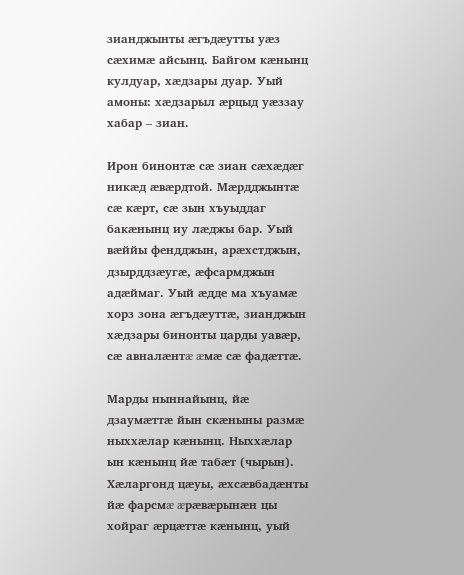зианджынты æгъдæутты уæз сæхимæ айсынц. Байгом кæнынц кулдуар, хæдзары дуар. Уый амоны: хæдзарыл æрцыд уæззау хабар – зиан.

Ирон бинонтæ сæ зиан сæхæдæг никæд æвæрдтой. Мæрдджынтæ сæ кæрт, сæ зын хъуыддаг бакæнынц иу лæджы бар. Уый вæййы фендджын, арæхстджын, дзырддзæугæ, æфсармджын адæймаг. Уый æдде ма хъуамæ хорз зона æгъдæуттæ, зианджын хæдзары бинонты царды уавæр, сæ авналæнтæ æмæ сæ фадæттæ.

Марды ныннайынц, йæ дзаумæттæ йын скæныны размæ ныххæлар кæнынц. Ныххæлар ын кæнынц йæ табæт (чырын). Хæларгонд цæуы, æхсæвбадæнты йæ фарсмæ æрæвæрынæн цы хойраг æрцæттæ кæнынц, уый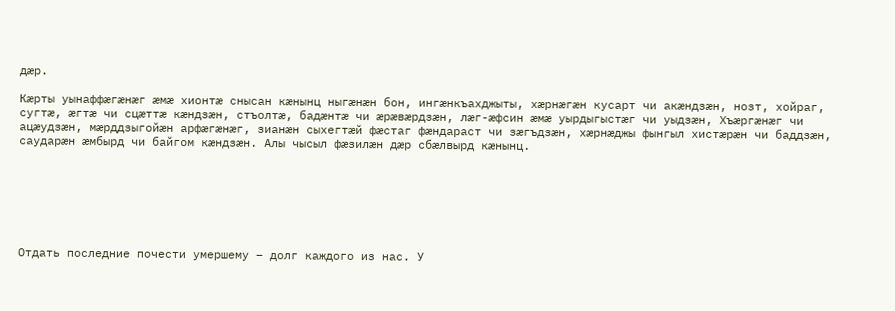дæр.

Кæрты уынаффæгæнæг æмæ хионтæ снысан кæнынц ныгæнæн бон, ингæнкъахджыты, хæрнæгæн кусарт чи акæндзæн, нозт, хойраг, сугтæ, æгтæ чи сцæттæ кæндзæн, стъолтæ, бадæнтæ чи æрæвæрдзæн, лæг-æфсин æмæ уырдыгыстæг чи уыдзæн, Хъæргæнæг чи ацæудзæн, мæрддзыгойæн арфæгæнæг, зианæн сыхегтæй фæстаг фæндараст чи зæгъдзæн, хæрнæджы фынгыл хистæрæн чи баддзæн, саударæн æмбырд чи байгом кæндзæн. Алы чысыл фæзилæн дæр сбæлвырд кæнынц.







Отдать последние почести умершему – долг каждого из нас. У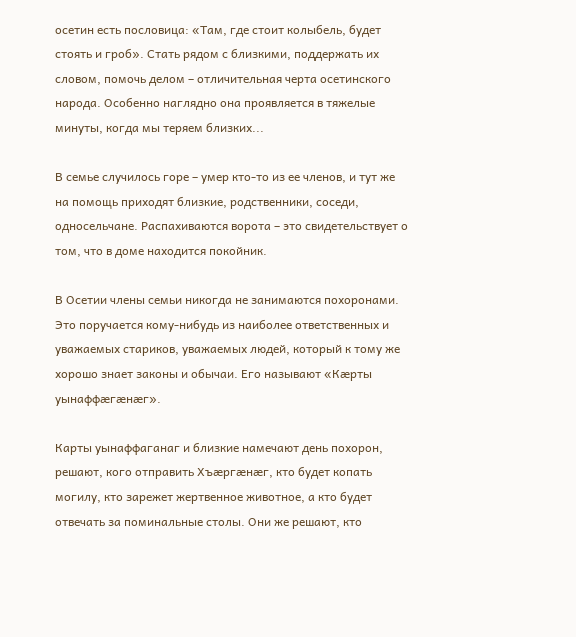осетин есть пословица: «Там, где стоит колыбель, будет стоять и гроб». Стать рядом с близкими, поддержать их словом, помочь делом – отличительная черта осетинского народа. Особенно наглядно она проявляется в тяжелые минуты, когда мы теряем близких...

В семье случилось горе – умер кто-то из ее членов, и тут же на помощь приходят близкие, родственники, соседи, односельчане. Распахиваются ворота – это свидетельствует о том, что в доме находится покойник.

В Осетии члены семьи никогда не занимаются похоронами. Это поручается кому-нибудь из наиболее ответственных и уважаемых стариков, уважаемых людей, который к тому же хорошо знает законы и обычаи. Его называют «Кæрты уынаффæгæнæг».

Карты уынаффаганаг и близкие намечают день похорон, решают, кого отправить Хъæргæнæг, кто будет копать могилу, кто зарежет жертвенное животное, а кто будет отвечать за поминальные столы. Они же решают, кто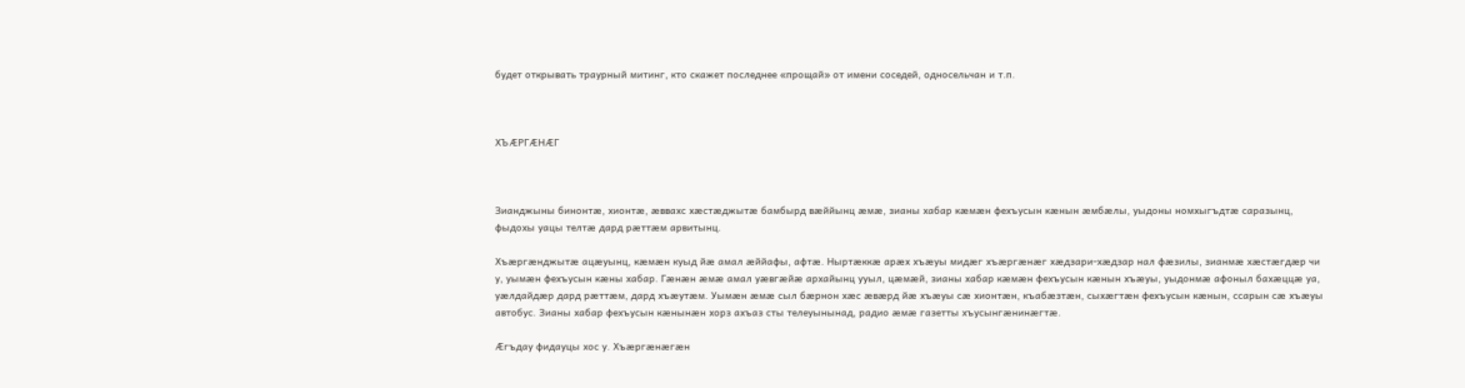будет открывать траурный митинг, кто скажет последнее «прощай» от имени соседей, односельчан и т.п.



ХЪÆРГÆНÆГ



Зианджыны бинонтæ, хионтæ, æввахс хæстæджытæ бамбырд вæййынц æмæ, зианы хабар кæмæн фехъусын кæнын æмбæлы, уыдоны номхыгъдтæ саразынц, фыдохы уацы телтæ дард рæттæм арвитынц.

Хъæргæнджытæ ацæуынц, кæмæн куыд йæ амал æййафы, афтæ. Ныртæккæ арæх хъæуы мидæг хъæргæнæг хæдзари-хæдзар нал фæзилы, зианмæ хæстæгдæр чи у, уымæн фехъусын кæны хабар. Гæнæн æмæ амал уæвгæйæ архайынц ууыл, цæмæй, зианы хабар кæмæн фехъусын кæнын хъæуы, уыдонмæ афоныл бахæццæ уа, уæлдайдæр дард рæттæм, дард хъæутæм. Уымæн æмæ сыл бæрнон хæс æвæрд йæ хъæуы сæ хионтæн, къабæзтæн, сыхæгтæн фехъусын кæнын, ссарын сæ хъæуы автобус. Зианы хабар фехъусын кæнынæн хорз ахъаз сты телеуынынад, радио æмæ газетты хъусынгæнинæгтæ.

Æгъдау фидауцы хос у. Хъæргæнæгæн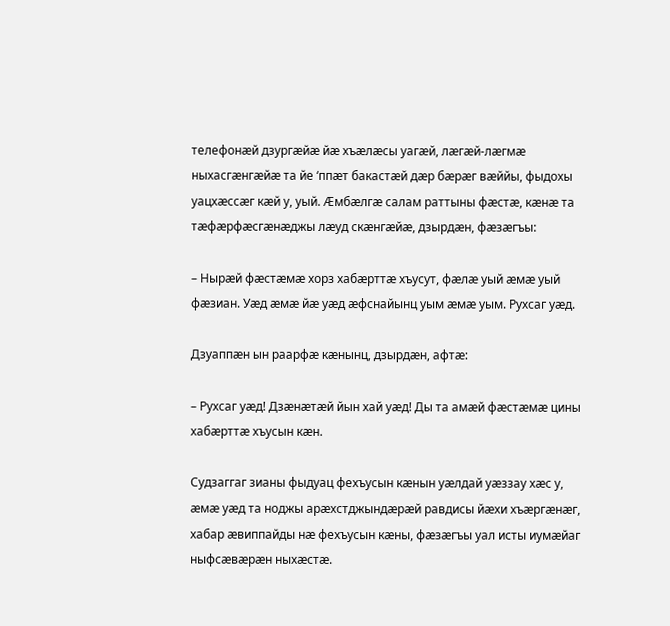телефонæй дзургæйæ йæ хъæлæсы уагæй, лæгæй-лæгмæ ныхасгæнгæйæ та йе ‘ппæт бакастæй дæр бæрæг вæййы, фыдохы уацхæссæг кæй у, уый. Æмбæлгæ салам раттыны фæстæ, кæнæ та тæфæрфæсгæнæджы лæуд скæнгæйæ, дзырдæн, фæзæгъы:

– Нырæй фæстæмæ хорз хабæрттæ хъусут, фæлæ уый æмæ уый фæзиан. Уæд æмæ йæ уæд æфснайынц уым æмæ уым. Рухсаг уæд.

Дзуаппæн ын раарфæ кæнынц, дзырдæн, афтæ:

– Рухсаг уæд! Дзæнæтæй йын хай уæд! Ды та амæй фæстæмæ цины хабæрттæ хъусын кæн.

Судзаггаг зианы фыдуац фехъусын кæнын уæлдай уæззау хæс у, æмæ уæд та ноджы арæхстджындæрæй равдисы йæхи хъæргæнæг, хабар æвиппайды нæ фехъусын кæны, фæзæгъы уал исты иумæйаг ныфсæвæрæн ныхæстæ.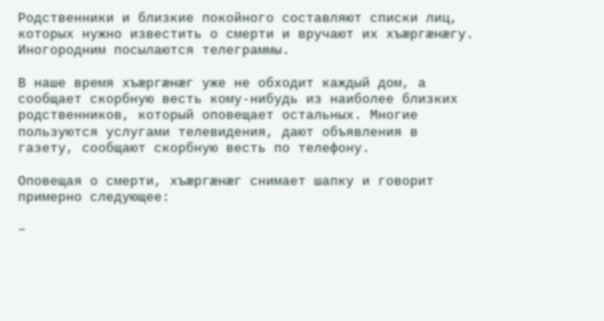Родственники и близкие покойного составляют списки лиц, которых нужно известить о смерти и вручают их хъæргæнæгу. Иногородним посылаются телеграммы.

В наше время хъæргæнæг уже не обходит каждый дом, а сообщает скорбную весть кому-нибудь из наиболее близких родственников, который оповещает остальных. Многие пользуются услугами телевидения, дают объявления в газету, сообщают скорбную весть по телефону.

Оповещая о смерти, хъæргæнæг снимает шапку и говорит примерно следующее:

–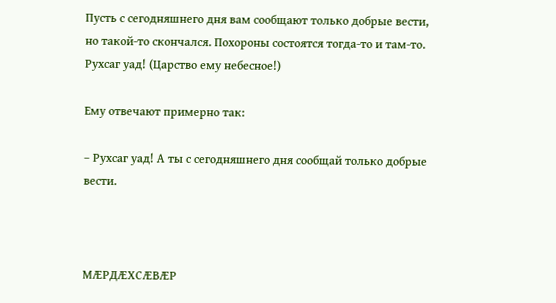Пусть с сегодняшнего дня вам сообщают только добрые вести, но такой-то скончался. Похороны состоятся тогда-то и там-то. Рухсаг уад! (Царство ему небесное!)

Ему отвечают примерно так:

– Рухсаг уад! А ты с сегодняшнего дня сообщай только добрые вести.



МÆРДÆХСÆВÆР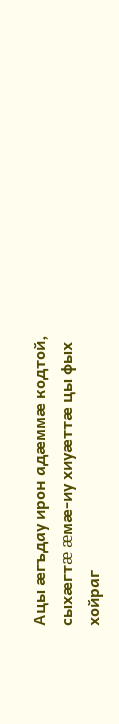Ацы æгъдау ирон адæммæ кодтой, сыхæгтæ æмæ-иу хиуæттæ цы фых хойраг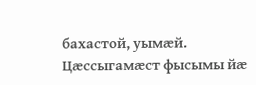бахастой, уымæй. Цæссыгамæст фысымы йæ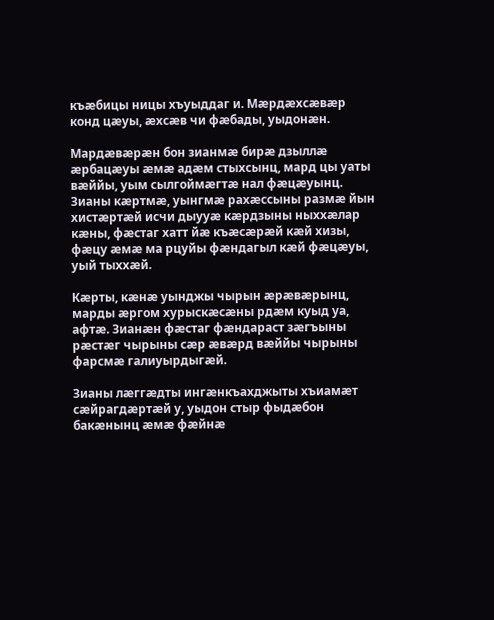къæбицы ницы хъуыддаг и. Мæрдæхсæвæр конд цæуы, æхсæв чи фæбады, уыдонæн.

Мардæвæрæн бон зианмæ бирæ дзыллæ æрбацæуы æмæ адæм стыхсынц, мард цы уаты вæййы, уым сылгоймæгтæ нал фæцæуынц. Зианы кæртмæ, уынгмæ рахæссыны размæ йын хистæртæй исчи дыууæ кæрдзыны ныххæлар кæны, фæстаг хатт йæ къæсæрæй кæй хизы, фæцу æмæ ма рцуйы фæндагыл кæй фæцæуы, уый тыххæй.

Кæрты, кæнæ уынджы чырын æрæвæрынц, марды æргом хурыскæсæны рдæм куыд уа, афтæ. Зианæн фæстаг фæндараст зæгъыны рæстæг чырыны сæр æвæрд вæййы чырыны фарсмæ галиуырдыгæй.

Зианы лæггæдты ингæнкъахджыты хъиамæт сæйрагдæртæй у, уыдон стыр фыдæбон бакæнынц æмæ фæйнæ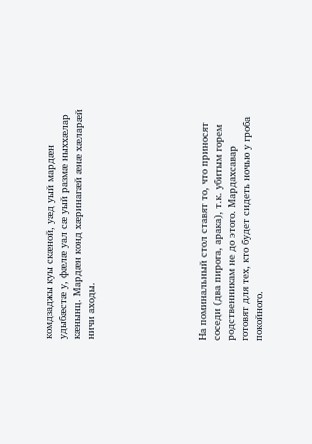комдзаджы куы скæной, уæд уый мардæн удыбæстæ у, фæлæ уал сæ уый размæ ныххæлар кæнынц. Мардæн конд хæринагæй æнæ хæларæй ничи аходы.







На поминальный стол ставят то, что приносят соседи (два пирога, арака), т.к. убитым горем родственникам не до этого. Мардахсавар готовят для тех, кто будет сидеть ночью у гроба покойного.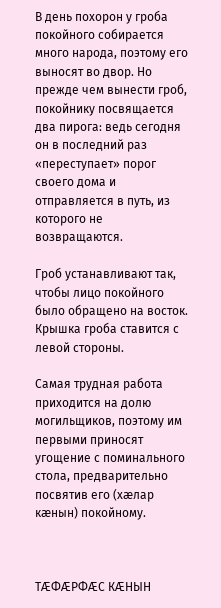В день похорон у гроба покойного собирается много народа, поэтому его выносят во двор. Но прежде чем вынести гроб, покойнику посвящается два пирога: ведь сегодня он в последний раз «переступает» порог своего дома и отправляется в путь, из которого не возвращаются.

Гроб устанавливают так, чтобы лицо покойного было обращено на восток. Крышка гроба ставится с левой стороны.

Самая трудная работа приходится на долю могильщиков, поэтому им первыми приносят угощение с поминального стола, предварительно посвятив его (хæлар кæнын) покойному.



ТÆФÆРФÆС КÆНЫН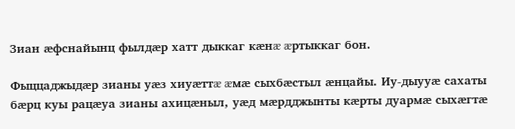Зиан æфснайынц фылдæр хатт дыккаг кæнæ æртыккаг бон.

Фыццаджыдæр зианы уæз хиуæттæ æмæ сыхбæстыл æнцайы. Иу-дыууæ сахаты бæрц куы рацæуа зианы ахицæныл, уæд мæрдджынты кæрты дуармæ сыхæгтæ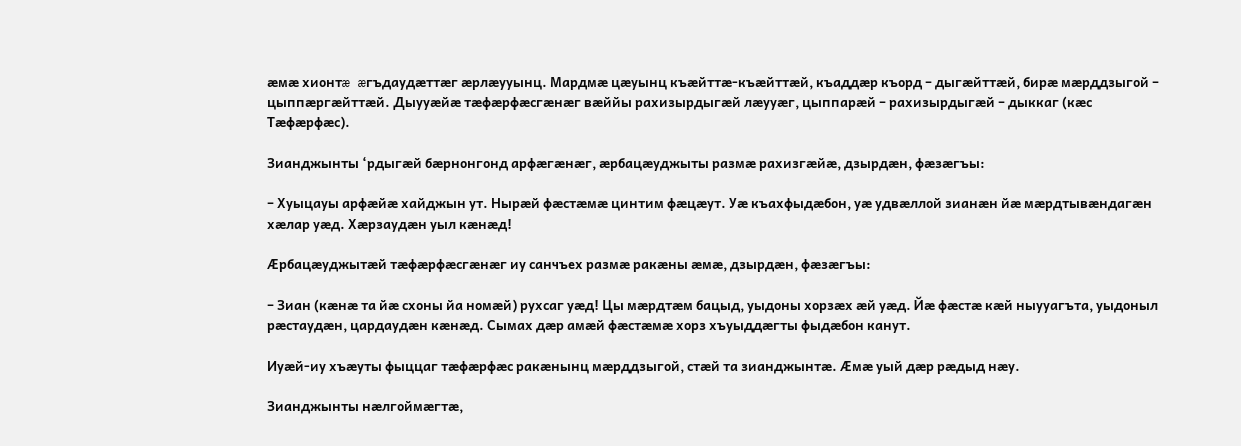æмæ хионтæ æгъдаудæттæг æрлæууынц. Мардмæ цæуынц къæйттæ-къæйттæй, къаддæр къорд – дыгæйттæй, бирæ мæрддзыгой – цыппæргæйттæй. Дыууæйæ тæфæрфæсгæнæг вæййы рахизырдыгæй лæууæг, цыппарæй – рахизырдыгæй – дыккаг (кæс Тæфæрфæс).

Зианджынты ‘рдыгæй бæрнонгонд арфæгæнæг, æрбацæуджыты размæ рахизгæйæ, дзырдæн, фæзæгъы:

– Хуыцауы арфæйæ хайджын ут. Нырæй фæстæмæ цинтим фæцæут. Уæ къахфыдæбон, уæ удвæллой зианæн йæ мæрдтывæндагæн хæлар уæд. Хæрзаудæн уыл кæнæд!

Æрбацæуджытæй тæфæрфæсгæнæг иу санчъех размæ ракæны æмæ, дзырдæн, фæзæгъы:

– Зиан (кæнæ та йæ схоны йа номæй) рухсаг уæд! Цы мæрдтæм бацыд, уыдоны хорзæх æй уæд. Йæ фæстæ кæй ныууагъта, уыдоныл рæстаудæн, цардаудæн кæнæд. Сымах дæр амæй фæстæмæ хорз хъуыддæгты фыдæбон канут.

Иуæй-иу хъæуты фыццаг тæфæрфæс ракæнынц мæрддзыгой, стæй та зианджынтæ. Æмæ уый дæр рæдыд нæу.

Зианджынты нæлгоймæгтæ,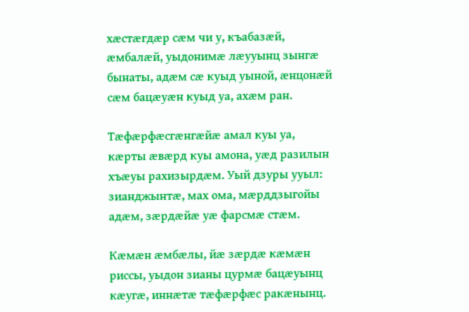хæстæгдæр сæм чи у, къабазæй, æмбалæй, уыдонимæ лæууынц зынгæ бынаты, адæм сæ куыд уыной, æнцонæй сæм бацæуæн куыд уа, ахæм ран.

Тæфæрфæсгæнгæйæ амал куы уа, кæрты æвæрд куы амона, уæд разилын хъæуы рахизырдæм. Уый дзуры ууыл: зианджынтæ, мах ома, мæрддзыгойы адæм, зæрдæйæ уæ фарсмæ стæм.

Кæмæн æмбæлы, йæ зæрдæ кæмæн риссы, уыдон зианы цурмæ бацæуынц кæугæ, иннæтæ тæфæрфæс ракæнынц.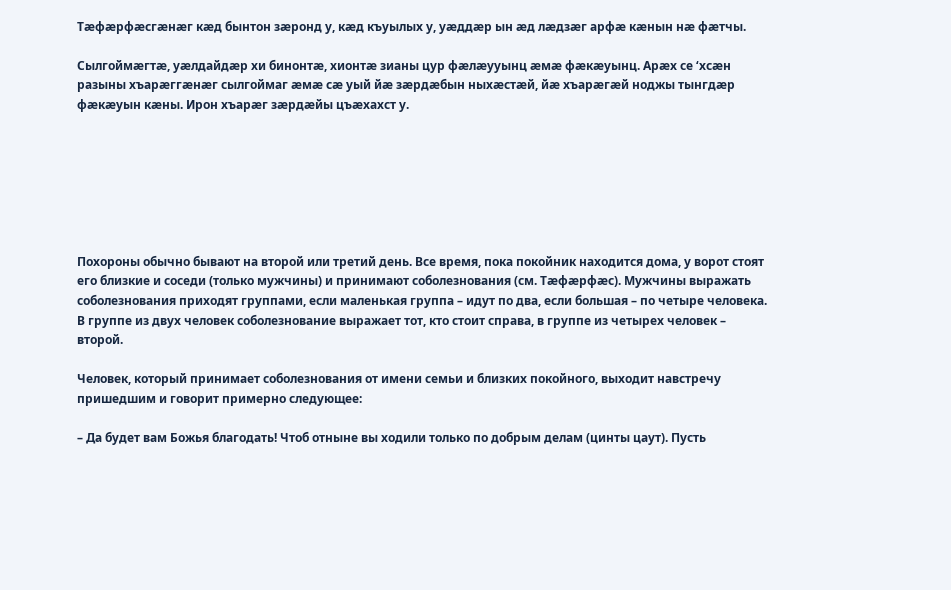Тæфæрфæсгæнæг кæд бынтон зæронд у, кæд къуылых у, уæддæр ын æд лæдзæг арфæ кæнын нæ фæтчы.

Сылгоймæгтæ, уæлдайдæр хи бинонтæ, хионтæ зианы цур фæлæууынц æмæ фæкæуынц. Арæх се ‘хсæн разыны хъарæггæнæг сылгоймаг æмæ сæ уый йæ зæрдæбын ныхæстæй, йæ хъарæгæй ноджы тынгдæр фæкæуын кæны. Ирон хъарæг зæрдæйы цъæхахст у.







Похороны обычно бывают на второй или третий день. Все время, пока покойник находится дома, у ворот стоят его близкие и соседи (только мужчины) и принимают соболезнования (см. Тæфæрфæс). Мужчины выражать соболезнования приходят группами, если маленькая группа – идут по два, если большая – по четыре человека. В группе из двух человек соболезнование выражает тот, кто стоит справа, в группе из четырех человек – второй.

Человек, который принимает соболезнования от имени семьи и близких покойного, выходит навстречу пришедшим и говорит примерно следующее:

– Да будет вам Божья благодать! Чтоб отныне вы ходили только по добрым делам (цинты цаут). Пусть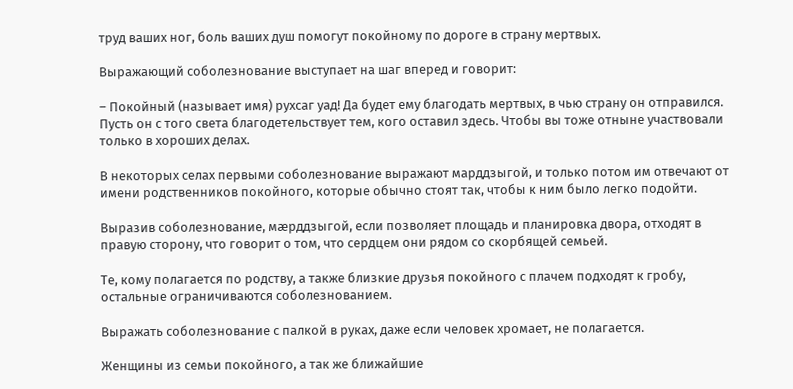труд ваших ног, боль ваших душ помогут покойному по дороге в страну мертвых.

Выражающий соболезнование выступает на шаг вперед и говорит:

– Покойный (называет имя) рухсаг уад! Да будет ему благодать мертвых, в чью страну он отправился. Пусть он с того света благодетельствует тем, кого оставил здесь. Чтобы вы тоже отныне участвовали только в хороших делах.

В некоторых селах первыми соболезнование выражают марддзыгой, и только потом им отвечают от имени родственников покойного, которые обычно стоят так, чтобы к ним было легко подойти.

Выразив соболезнование, мæрддзыгой, если позволяет площадь и планировка двора, отходят в правую сторону, что говорит о том, что сердцем они рядом со скорбящей семьей.

Те, кому полагается по родству, а также близкие друзья покойного с плачем подходят к гробу, остальные ограничиваются соболезнованием.

Выражать соболезнование с палкой в руках, даже если человек хромает, не полагается.

Женщины из семьи покойного, а так же ближайшие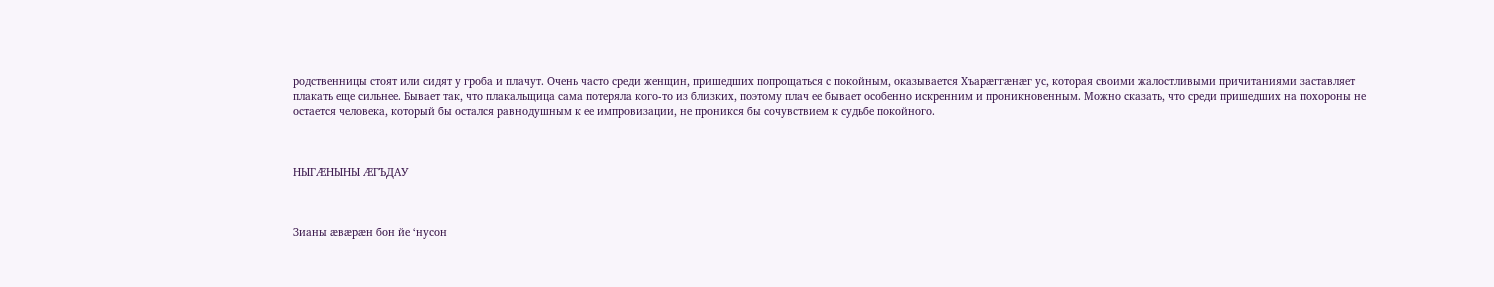родственницы стоят или сидят у гроба и плачут. Очень часто среди женщин, пришедших попрощаться с покойным, оказывается Хъарæггæнæг ус, которая своими жалостливыми причитаниями заставляет плакать еще сильнее. Бывает так, что плакальщица сама потеряла кого-то из близких, поэтому плач ее бывает особенно искренним и проникновенным. Можно сказать, что среди пришедших на похороны не остается человека, который бы остался равнодушным к ее импровизации, не проникся бы сочувствием к судьбе покойного.



НЫГÆНЫНЫ ÆГЪДАУ



Зианы æвæрæн бон йе ‘нусон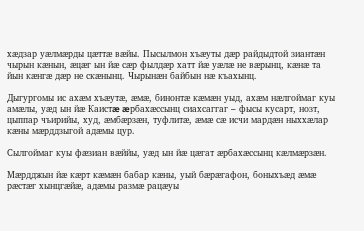хæдзар уæлмæрды цæттæ вæйы. Пысылмон хъæуты дæр райдыдтой зиантæн чырын кæнын, æцæг ын йæ сæр фылдæр хатт йæ уæлæ не вæрынц, кæнæ та йын кæнгæ дæр не скæнынц. Чырынæн байбын нæ къахынц.

Дыгургомы ис ахæм хъæутæ, æмæ, бинонтæ кæмæн уыд, ахæм нæлгоймаг куы амæлы, уæд ын йæ Каистæ æрбахæссынц сиахсаггаг – фысы кусарт, нозт, цыппар чъирийы, худ, æмбæрзæн, туфлитæ, æмæ сæ исчи мардæн ныххæлар кæны мæрддзыгой адæмы цур.

Сылгоймаг куы фæзиан вæййы, уæд ын йæ цæгат æрбахæссынц кæлмæрзæн.

Мæрдджын йæ кæрт кæмæн бабар кæны, уый бæрæгафон, боныхъæд æмæ рæстæг хынцгæйæ, адæмы размæ рацæуы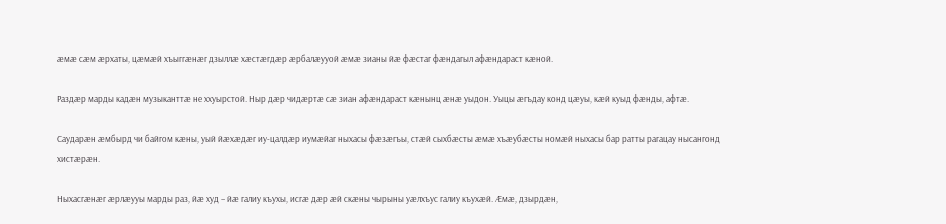æмæ сæм æрхаты, цæмæй хъыггæнæг дзыллæ хæстæгдæр æрбалæууой æмæ зианы йæ фæстаг фæндагыл афæндараст кæной.

Раздæр марды кадæн музыканттæ не ххуырстой. Ныр дæр чидæртæ сæ зиан афæндараст кæнынц æнæ уыдон. Уыцы æгъдау конд цæуы, кæй куыд фæнды, афтæ.

Саударæн æмбырд чи байгом кæны, уый йæхæдæг иу-цалдæр иумæйаг ныхасы фæзæгъы, стæй сыхбæсты æмæ хъæубæсты номæй ныхасы бар ратты рагацау нысангонд хистæрæн.

Ныхасгæнæг æрлæууы марды раз, йæ худ – йæ галиу къухы, исгæ дæр æй скæны чырыны уæлхъус галиу къухæй. Æмæ, дзырдæн,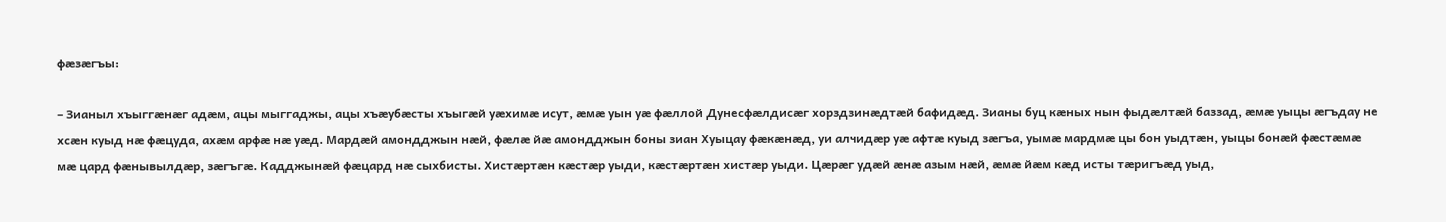фæзæгъы:

– Зианыл хъыггæнæг адæм, ацы мыггаджы, ацы хъæубæсты хъыгæй уæхимæ исут, æмæ уын уæ фæллой Дунесфæлдисæг хорздзинæдтæй бафидæд. Зианы буц кæных нын фыдæлтæй баззад, æмæ уыцы æгъдау не хсæн куыд нæ фæцуда, ахæм арфæ нæ уæд. Мардæй амондджын нæй, фæлæ йæ амондджын боны зиан Хуыцау фæкæнæд, уи алчидæр уæ афтæ куыд зæгъа, уымæ мардмæ цы бон уыдтæн, уыцы бонæй фæстæмæ мæ цард фæнывылдæр, зæгъгæ. Кадджынæй фæцард нæ сыхбисты. Хистæртæн кæстæр уыди, кæстæртæн хистæр уыди. Цæрæг удæй æнæ азым нæй, æмæ йæм кæд исты тæригъæд уыд,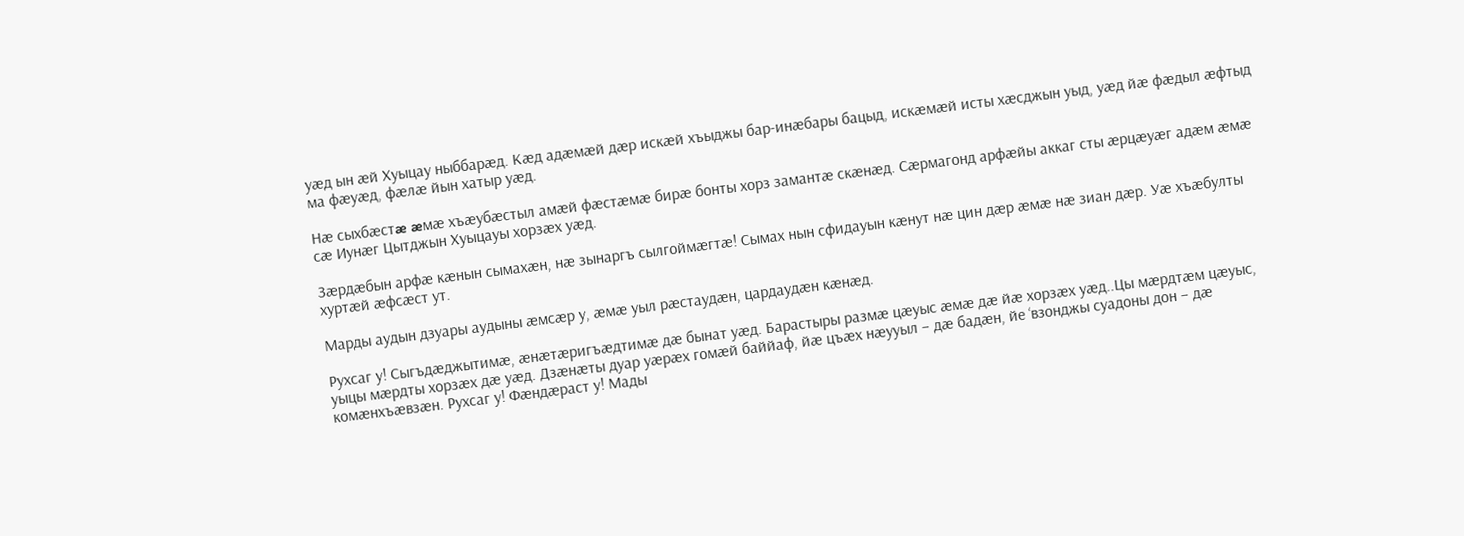уæд ын æй Хуыцау ныббарæд. Кæд адæмæй дæр искæй хъыджы бар-инæбары бацыд, искæмæй исты хæсджын уыд, уæд йæ фæдыл æфтыд ма фæуæд, фæлæ йын хатыр уæд.

Нæ сыхбæстæ æмæ хъæубæстыл амæй фæстæмæ бирæ бонты хорз замантæ скæнæд. Сæрмагонд арфæйы аккаг сты æрцæуæг адæм æмæ сæ Иунæг Цытджын Хуыцауы хорзæх уæд.

Зæрдæбын арфæ кæнын сымахæн, нæ зынаргъ сылгоймæгтæ! Сымах нын сфидауын кæнут нæ цин дæр æмæ нæ зиан дæр. Уæ хъæбулты хуртæй æфсæст ут.

Марды аудын дзуары аудыны æмсæр у, æмæ уыл рæстаудæн, цардаудæн кæнæд.

Рухсаг у! Сыгъдæджытимæ, æнæтæригъæдтимæ дæ бынат уæд. Барастыры размæ цæуыс æмæ дæ йæ хорзæх уæд..Цы мæрдтæм цæуыс, уыцы мæрдты хорзæх дæ уæд. Дзæнæты дуар уæрæх гомæй баййаф, йæ цъæх нæууыл – дæ бадæн, йе ‘взонджы суадоны дон – дæ комæнхъæвзæн. Рухсаг у! Фæндæраст у! Мады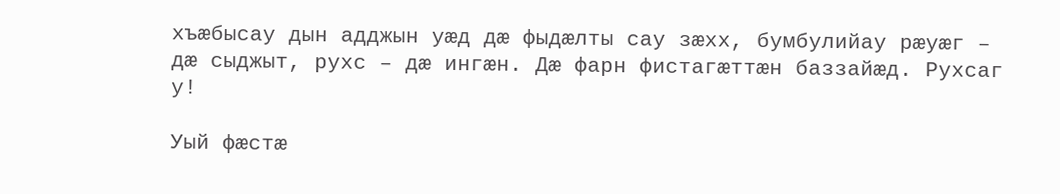хъæбысау дын адджын уæд дæ фыдæлты сау зæхх, бумбулийау рæуæг – дæ сыджыт, рухс – дæ ингæн. Дæ фарн фистагæттæн баззайæд. Рухсаг у!

Уый фæстæ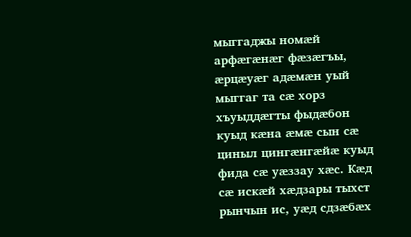мыггаджы номæй арфæгæнæг фæзæгъы, æрцæуæг адæмæн уый мыггаг та сæ хорз хъуыддæгты фыдæбон куыд кæна æмæ сын сæ циныл цингæнгæйæ куыд фида сæ уæззау хæс. Кæд сæ искæй хæдзары тыхст рынчын ис, уæд сдзæбæх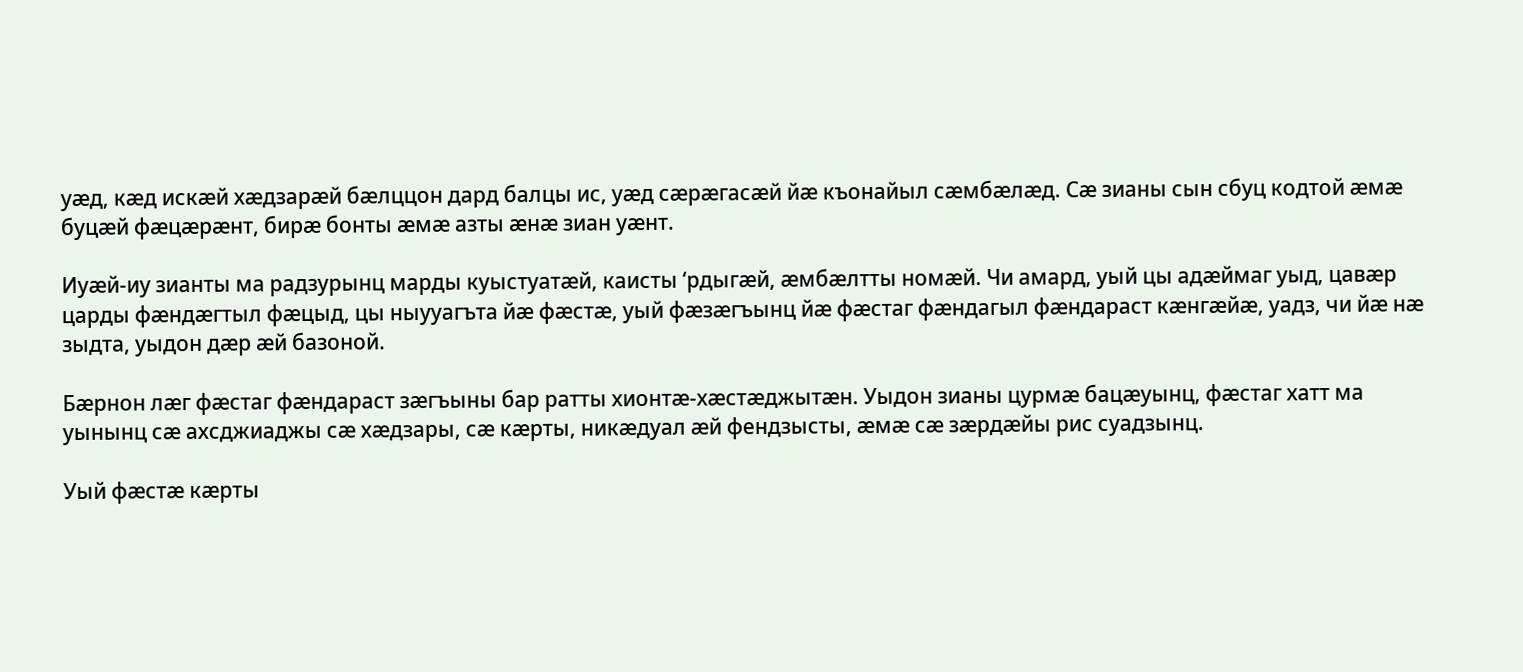уæд, кæд искæй хæдзарæй бæлццон дард балцы ис, уæд сæрæгасæй йæ къонайыл сæмбæлæд. Сæ зианы сын сбуц кодтой æмæ буцæй фæцæрæнт, бирæ бонты æмæ азты æнæ зиан уæнт.

Иуæй-иу зианты ма радзурынц марды куыстуатæй, каисты ‘рдыгæй, æмбæлтты номæй. Чи амард, уый цы адæймаг уыд, цавæр царды фæндæгтыл фæцыд, цы ныууагъта йæ фæстæ, уый фæзæгъынц йæ фæстаг фæндагыл фæндараст кæнгæйæ, уадз, чи йæ нæ зыдта, уыдон дæр æй базоной.

Бæрнон лæг фæстаг фæндараст зæгъыны бар ратты хионтæ-хæстæджытæн. Уыдон зианы цурмæ бацæуынц, фæстаг хатт ма уынынц сæ ахсджиаджы сæ хæдзары, сæ кæрты, никæдуал æй фендзысты, æмæ сæ зæрдæйы рис суадзынц.

Уый фæстæ кæрты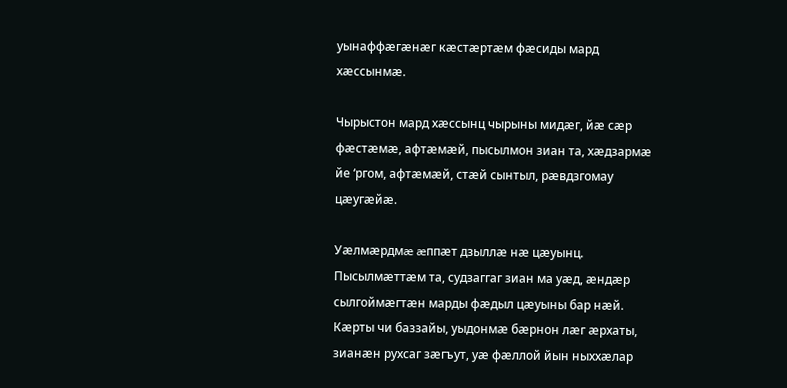уынаффæгæнæг кæстæртæм фæсиды мард хæссынмæ.

Чырыстон мард хæссынц чырыны мидæг, йæ сæр фæстæмæ, афтæмæй, пысылмон зиан та, хæдзармæ йе ‘ргом, афтæмæй, стæй сынтыл, рæвдзгомау цæугæйæ.

Уæлмæрдмæ æппæт дзыллæ нæ цæуынц. Пысылмæттæм та, судзаггаг зиан ма уæд, æндæр сылгоймæгтæн марды фæдыл цæуыны бар нæй. Кæрты чи баззайы, уыдонмæ бæрнон лæг æрхаты, зианæн рухсаг зæгъут, уæ фæллой йын ныххæлар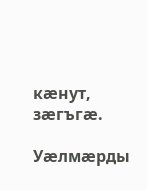кæнут, зæгъгæ.

Уæлмæрды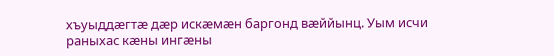хъуыддæгтæ дæр искæмæн баргонд вæййынц. Уым исчи раныхас кæны ингæны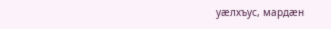уæлхъус, мардæн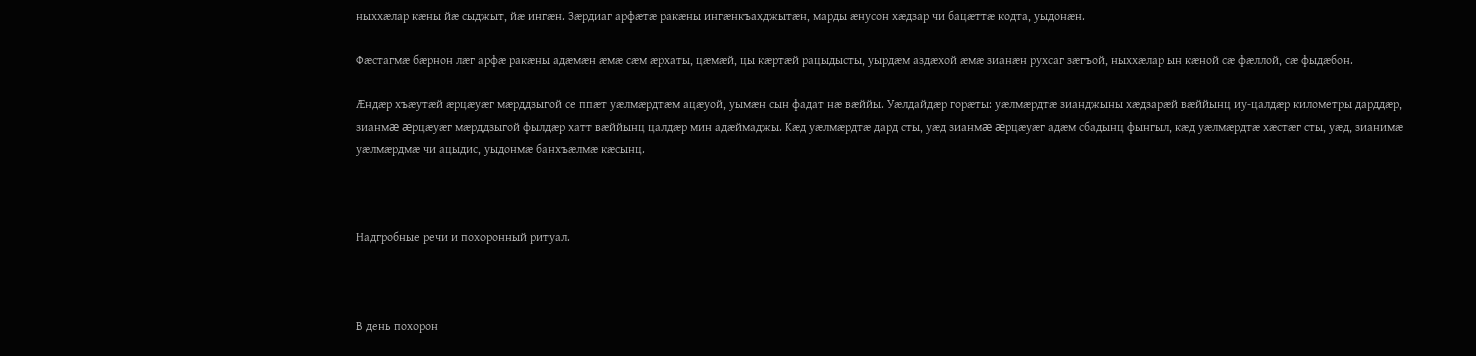ныххæлар кæны йæ сыджыт, йæ ингæн. Зæрдиаг арфæтæ ракæны ингæнкъахджытæн, марды æнусон хæдзар чи бацæттæ кодта, уыдонæн.

Фæстагмæ бæрнон лæг арфæ ракæны адæмæн æмæ сæм æрхаты, цæмæй, цы кæртæй рацыдысты, уырдæм аздæхой æмæ зианæн рухсаг зæгъой, ныххæлар ын кæной сæ фæллой, сæ фыдæбон.

Æндæр хъæутæй æрцæуæг мæрддзыгой се ппæт уæлмæрдтæм ацæуой, уымæн сын фадат нæ вæййы. Уæлдайдæр горæты: уæлмæрдтæ зианджыны хæдзарæй вæййынц иу-цалдæр километры дарддæр, зианмæ æрцæуæг мæрддзыгой фылдæр хатт вæййынц цалдæр мин адæймаджы. Kæд уæлмæрдтæ дард сты, уæд зианмæ æрцæуæг адæм сбадынц фынгыл, кæд уæлмæрдтæ хæстæг сты, уæд, зианимæ уæлмæрдмæ чи ацыдис, уыдонмæ банхъæлмæ кæсынц.



Надгробные речи и похоронный ритуал.



В день похорон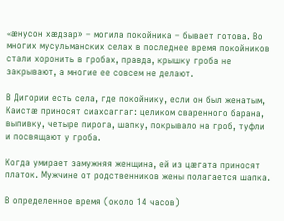«æнусон хæдзар» – могила покойника – бывает готова. Во многих мусульманских селах в последнее время покойников стали хоронить в гробах, правда, крышку гроба не закрывают, а многие ее совсем не делают.

В Дигории есть села, где покойнику, если он был женатым, Каистæ приносят сиахсаггаг: целиком сваренного барана, выпивку, четыре пирога, шапку, покрывало на гроб, туфли и посвящают у гроба.

Когда умирает замужняя женщина, ей из цæгата приносят платок. Мужчине от родственников жены полагается шапка.

В определенное время (около 14 часов)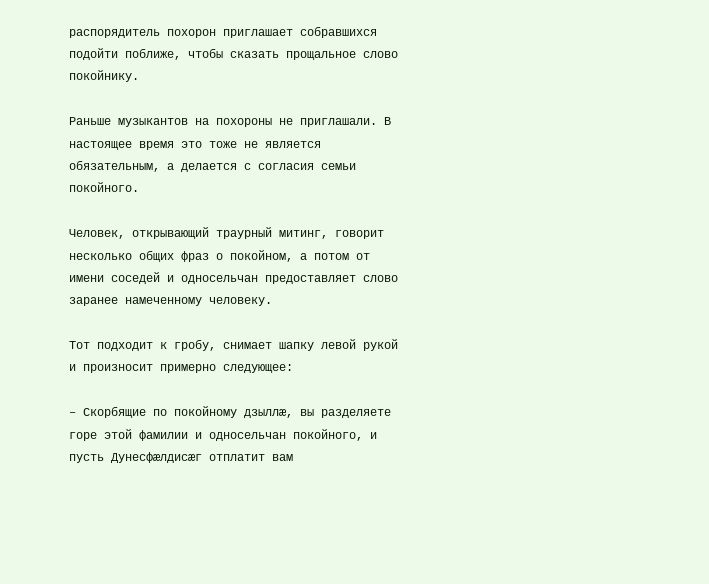распорядитель похорон приглашает собравшихся подойти поближе, чтобы сказать прощальное слово покойнику.

Раньше музыкантов на похороны не приглашали. В настоящее время это тоже не является обязательным, а делается с согласия семьи покойного.

Человек, открывающий траурный митинг, говорит несколько общих фраз о покойном, а потом от имени соседей и односельчан предоставляет слово заранее намеченному человеку.

Тот подходит к гробу, снимает шапку левой рукой и произносит примерно следующее:

– Скорбящие по покойному дзыллæ, вы разделяете горе этой фамилии и односельчан покойного, и пусть Дунесфæлдисæг отплатит вам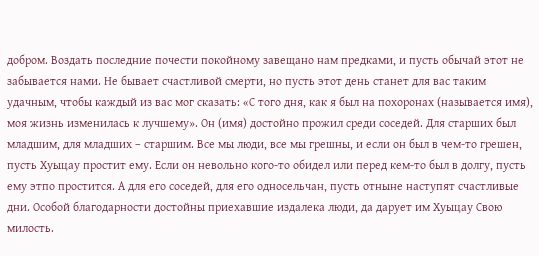добром. Воздать последние почести покойному завещано нам предками, и пусть обычай этот не забывается нами. Не бывает счастливой смерти, но пусть этот день станет для вас таким удачным, чтобы каждый из вас мог сказать: «С того дня, как я был на похоронах (называется имя), моя жизнь изменилась к лучшему». Он (имя) достойно прожил среди соседей. Для старших был младшим, для младших – старшим. Все мы люди, все мы грешны, и если он был в чем-то грешен, пусть Хуыцау простит ему. Если он невольно кого-то обидел или перед кем-то был в долгу, пусть ему этпо простится. А для его соседей, для его односельчан, пусть отныне наступят счастливые дни. Особой благодарности достойны приехавшие издалека люди, да дарует им Хуыцау Свою милость.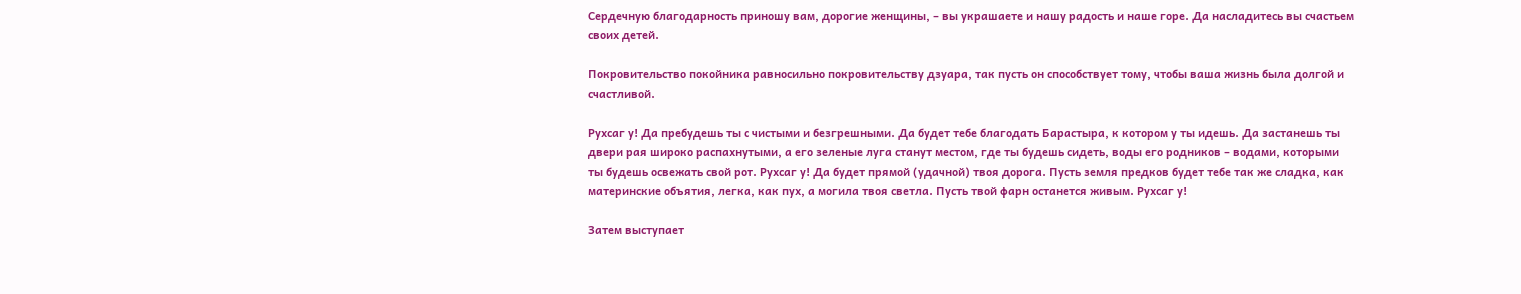Сердечную благодарность приношу вам, дорогие женщины, – вы украшаете и нашу радость и наше горе. Да насладитесь вы счастьем своих детей.

Покровительство покойника равносильно покровительству дзуара, так пусть он способствует тому, чтобы ваша жизнь была долгой и счастливой.

Рухсаг у! Да пребудешь ты с чистыми и безгрешными. Да будет тебе благодать Барастыра, к котором у ты идешь. Да застанешь ты двери рая широко распахнутыми, а его зеленые луга станут местом, где ты будешь сидеть, воды его родников – водами, которыми ты будешь освежать свой рот. Рухсаг у! Да будет прямой (удачной) твоя дорога. Пусть земля предков будет тебе так же сладка, как материнские объятия, легка, как пух, а могила твоя светла. Пусть твой фарн останется живым. Рухсаг у!

Затем выступает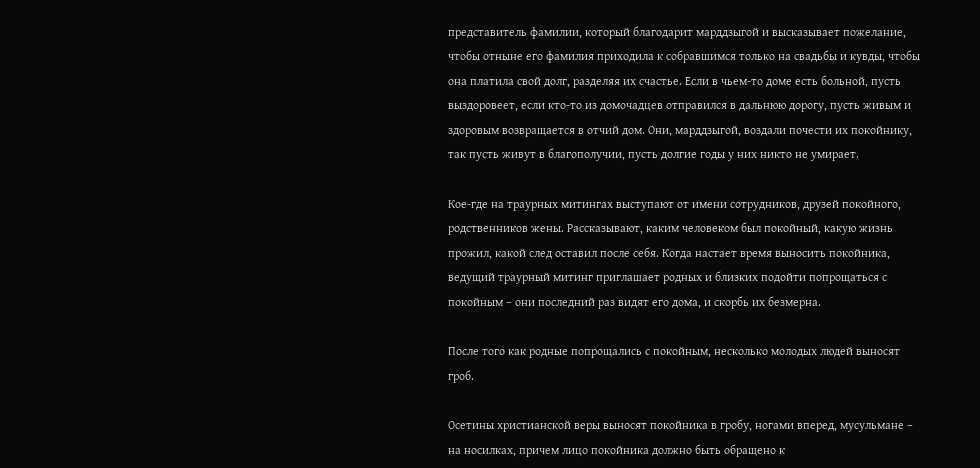представитель фамилии, который благодарит марддзыгой и высказывает пожелание, чтобы отныне его фамилия приходила к собравшимся только на свадьбы и кувды, чтобы она платила свой долг, разделяя их счастье. Если в чьем-то доме есть больной, пусть выздоровеет, если кто-то из домочадцев отправился в дальнюю дорогу, пусть живым и здоровым возвращается в отчий дом. Они, марддзыгой, воздали почести их покойнику, так пусть живут в благополучии, пусть долгие годы у них никто не умирает.

Кое-где на траурных митингах выступают от имени сотрудников, друзей покойного, родственников жены. Рассказывают, каким человеком был покойный, какую жизнь прожил, какой след оставил после себя. Когда настает время выносить покойника, ведущий траурный митинг приглашает родных и близких подойти попрощаться с покойным – они последний раз видят его дома, и скорбь их безмерна.

После того как родные попрощались с покойным, несколько молодых людей выносят гроб.

Осетины христианской веры выносят покойника в гробу, ногами вперед, мусульмане – на носилках, причем лицо покойника должно быть обращено к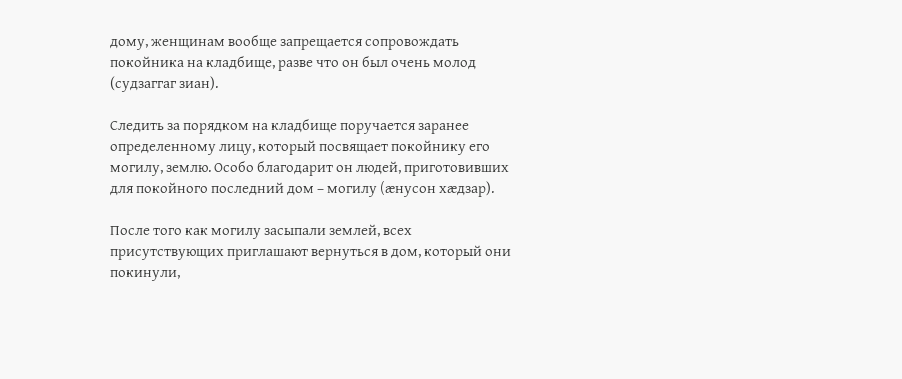дому, женщинам вообще запрещается сопровождать покойника на кладбище, разве что он был очень молод (судзаггаг зиан).

Следить за порядком на кладбище поручается заранее определенному лицу, который посвящает покойнику его могилу, землю. Особо благодарит он людей, приготовивших для покойного последний дом – могилу (æнусон хæдзар).

После того как могилу засыпали землей, всех присутствующих приглашают вернуться в дом, который они покинули,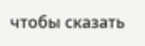чтобы сказать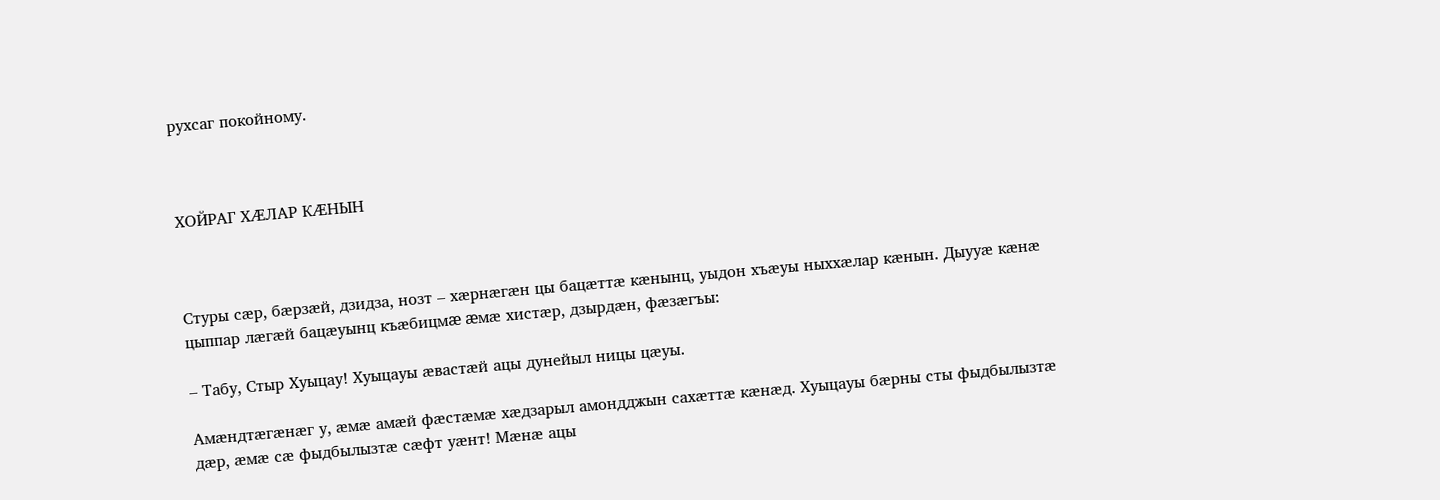рухсаг покойному.



ХОЙРАГ ХÆЛАР КÆНЫН



Стуры сæр, бæрзæй, дзидза, нозт – хæрнæгæн цы бацæттæ кæнынц, уыдон хъæуы ныххæлар кæнын. Дыууæ кæнæ цыппар лæгæй бацæуынц къæбицмæ æмæ хистæр, дзырдæн, фæзæгъы:

– Табу, Стыр Хуыцау! Хуыцауы æвастæй ацы дунейыл ницы цæуы.

Амæндтæгæнæг у, æмæ амæй фæстæмæ хæдзарыл амондджын сахæттæ кæнæд. Хуыцауы бæрны сты фыдбылызтæ дæр, æмæ сæ фыдбылызтæ сæфт уæнт! Мæнæ ацы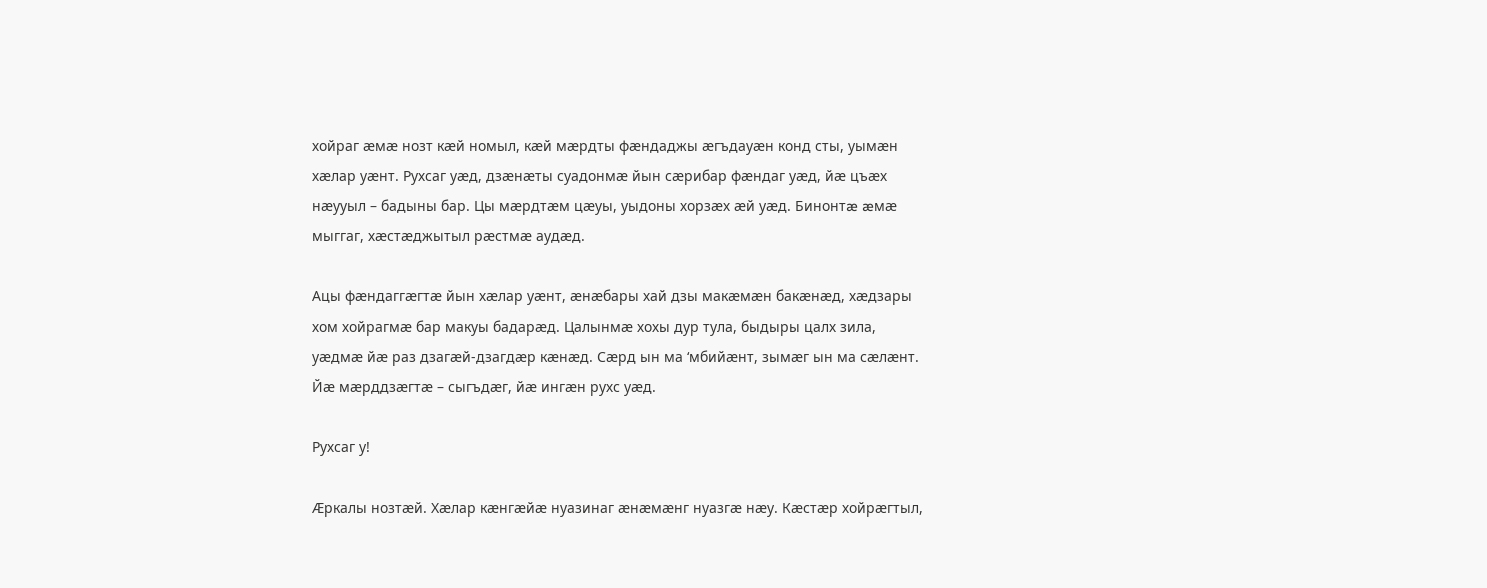хойраг æмæ нозт кæй номыл, кæй мæрдты фæндаджы æгъдауæн конд сты, уымæн хæлар уæнт. Рухсаг уæд, дзæнæты суадонмæ йын сæрибар фæндаг уæд, йæ цъæх нæууыл – бадыны бар. Цы мæрдтæм цæуы, уыдоны хорзæх æй уæд. Бинонтæ æмæ мыггаг, хæстæджытыл рæстмæ аудæд.

Ацы фæндаггæгтæ йын хæлар уæнт, æнæбары хай дзы макæмæн бакæнæд, хæдзары хом хойрагмæ бар макуы бадарæд. Цалынмæ хохы дур тула, быдыры цалх зила, уæдмæ йæ раз дзагæй-дзагдæр кæнæд. Сæрд ын ма ‘мбийæнт, зымæг ын ма сæлæнт. Йæ мæрддзæгтæ – сыгъдæг, йæ ингæн рухс уæд.

Рухсаг у!

Æркалы нозтæй. Хæлар кæнгæйæ нуазинаг æнæмæнг нуазгæ нæу. Кæстæр хойрæгтыл,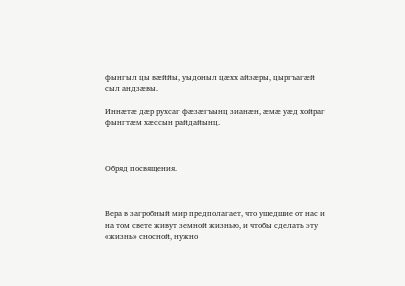фынгыл цы вæййы, уыдоныл цæхх айзæры, цыргъагæй сыл андзæвы.

Иннæтæ дæр рухсаг фæзæгъынц зианæн, æмæ уæд хойраг фынгтæм хæссын райдайынц.



Обряд посвящения.



Вера в загробный мир предполагает, что ушедшие от нас и на том свете живут земной жизнью, и чтобы сделать эту «жизнь» сносной, нужно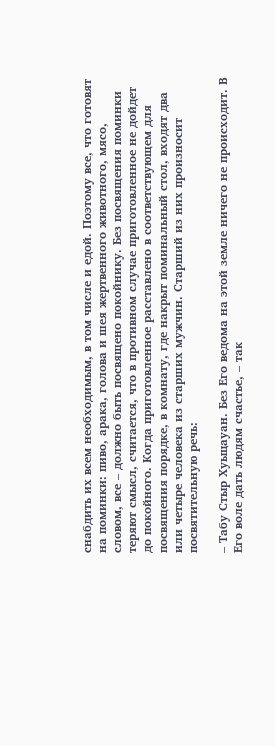снабдить их всем необходимым, в том числе и едой. Поэтому все, что готовят на поминки: пиво, арака, голова и шея жертвенного животного, мясо, словом, все – должно быть посвящено покойнику. Без посвящения поминки теряют смысл, считается, что в противном случае приготовленное не дойдет до покойного. Когда приготовленное расставлено в соответствующем для посвящения порядке, в комнату, где накрыт поминальный стол, входят два или четыре человека из старших мужчин. Старший из них произносит посвятительную речь:

– Табу Стыр Хуыцауан. Без Его ведома на этой земле ничего не происходит. В Его воле дать людям счастье, – так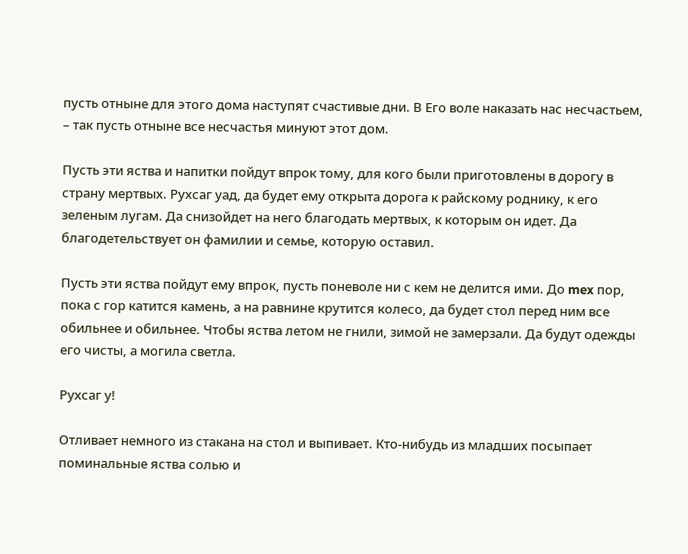пусть отныне для этого дома наступят счастивые дни. В Его воле наказать нас несчастьем, – так пусть отныне все несчастья минуют этот дом.

Пусть эти яства и напитки пойдут впрок тому, для кого были приготовлены в дорогу в страну мертвых. Рухсаг уад, да будет ему открыта дорога к райскому роднику, к его зеленым лугам. Да снизойдет на него благодать мертвых, к которым он идет. Да благодетельствует он фамилии и семье, которую оставил.

Пусть эти яства пойдут ему впрок, пусть поневоле ни с кем не делится ими. До mex пор, пока с гор катится камень, а на равнине крутится колесо, да будет стол перед ним все обильнее и обильнее. Чтобы яства летом не гнили, зимой не замерзали. Да будут одежды его чисты, а могила светла.

Рухсаг у!

Отливает немного из стакана на стол и выпивает. Кто-нибудь из младших посыпает поминальные яства солью и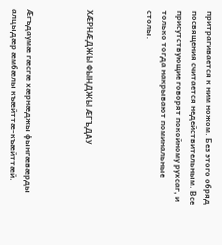притрагивается к ним ножом. Без этого обряд посвящения считается недействительным. Все присутствующие говорят покойному рухсаг, и только тогда накрывают поминальные столы.



ХÆРНÆДЖЫ ФЫНДЖЫ ÆГЪДАУ



Æгъдаумæ гæсгæ хæрнæджы фынгæвæрды алцыдæр æмбæлы къæйттæ-къæйттæй.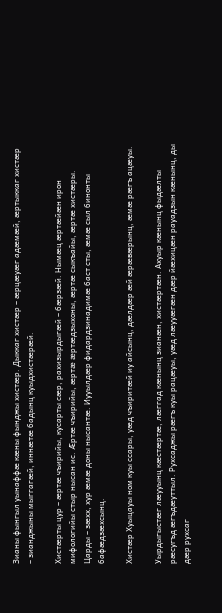Зианы фынгыл уынаффæ кæны фынджы хистæр. Дыккаг хистæр – æрцæуæг адæмæй, æртыккаг хистæр – зианджыны мыггагæй, иннæтæ бадынц куыдхистæрæй.

Хистæрты цур – æртæ чъирийы, кусарты сæр, рахизырдыгæй – бæрзæй. Нымæц æртæйæн ирон мифологийы стыр нысан ис. Æртæ чъирийы, æртæ æртæдзыхоны, æртæ сыкъайы, æртæ хистæры. Царды – зæхх, хур æмæ доны нысантæ. Иууылдæр фидардзинадимæ баст сты, æмæ сыл бинонты бафæдзæхсынц.

Хистæр Хуыцауы ном куы ссары, уæд чъиритæй иу айсынц, дæлдæр æй æрæвæрынц, æмæ рæгъ ацæуы.

Уырдыгыстæг лæууынц кæстæртæ, лæггад кæнынц зианæн, хистæртæн. Ахуыр кæнынц фыдæлты рæсугъд æгъдæуттыл. Рухсаджы рæгъ куы рацæуы, уæд лæууæгæн дæр йæхицæн рауадзын кæнынц, ды дæр рухсаг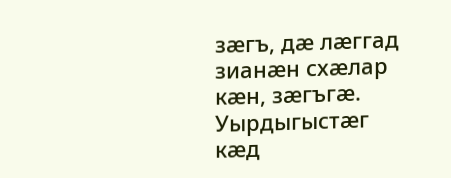зæгъ, дæ лæггад зианæн схæлар кæн, зæгъгæ. Уырдыгыстæг кæд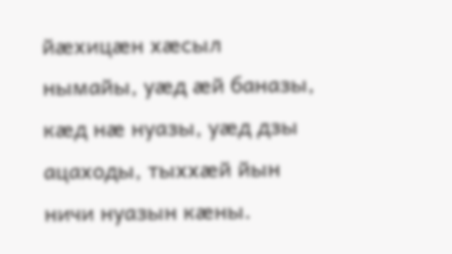йæхицæн хæсыл нымайы, уæд æй баназы, кæд нæ нуазы, уæд дзы ацаходы, тыххæй йын ничи нуазын кæны.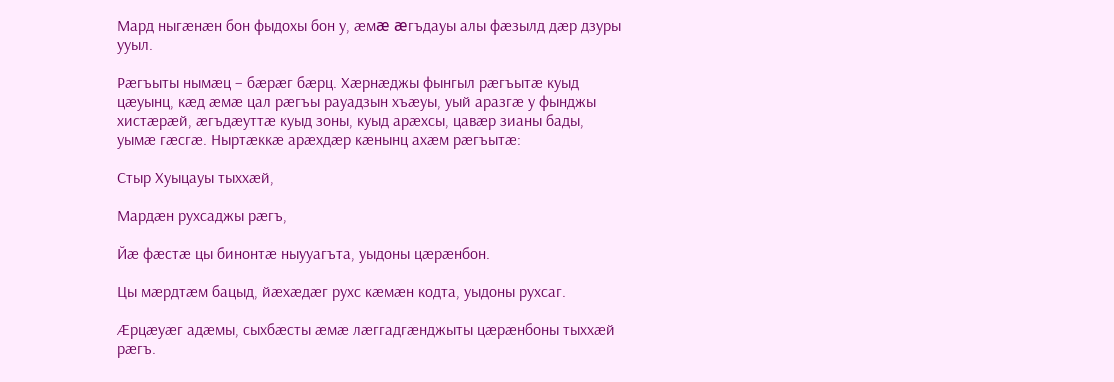Мард ныгæнæн бон фыдохы бон у, æмæ æгъдауы алы фæзылд дæр дзуры ууыл.

Рæгъыты нымæц – бæрæг бæрц. Хæрнæджы фынгыл рæгъытæ куыд цæуынц, кæд æмæ цал рæгъы рауадзын хъæуы, уый аразгæ у фынджы хистæрæй, æгъдæуттæ куыд зоны, куыд арæхсы, цавæр зианы бады, уымæ гæсгæ. Ныртæккæ арæхдæр кæнынц ахæм рæгъытæ:

Стыр Хуыцауы тыххæй,

Мардæн рухсаджы рæгъ,

Йæ фæстæ цы бинонтæ ныууагъта, уыдоны цæрæнбон.

Цы мæрдтæм бацыд, йæхæдæг рухс кæмæн кодта, уыдоны рухсаг.

Æрцæуæг адæмы, сыхбæсты æмæ лæггадгæнджыты цæрæнбоны тыххæй рæгъ.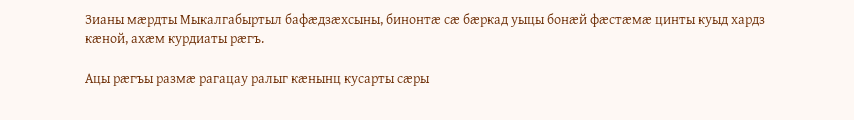Зианы мæрдты Мыкалгабыртыл бафæдзæхсыны, бинонтæ сæ бæркад уыцы бонæй фæстæмæ цинты куыд хардз кæной, ахæм курдиаты рæгъ.

Ацы рæгъы размæ рагацау ралыг кæнынц кусарты сæры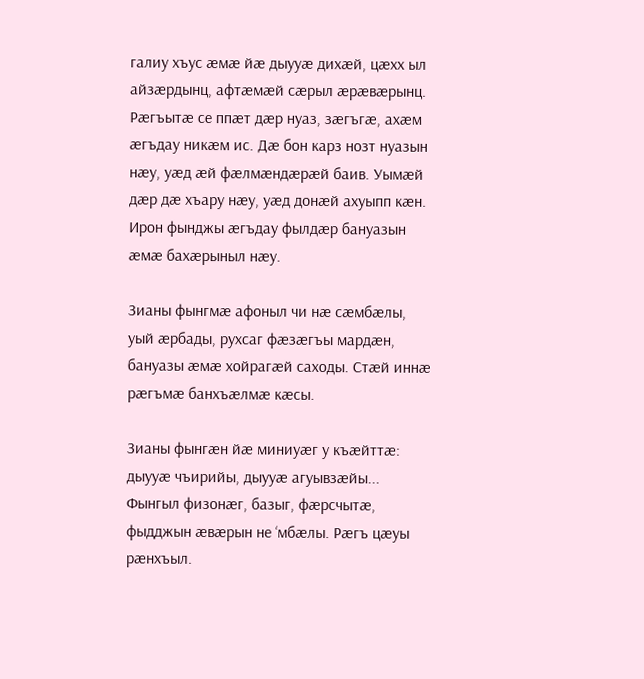галиу хъус æмæ йæ дыууæ дихæй, цæхх ыл айзæрдынц, афтæмæй сæрыл æрæвæрынц. Рæгъытæ се ппæт дæр нуаз, зæгъгæ, ахæм æгъдау никæм ис. Дæ бон карз нозт нуазын нæу, уæд æй фæлмæндæрæй баив. Уымæй дæр дæ хъару нæу, уæд донæй ахуыпп кæн. Ирон фынджы æгъдау фылдæр бануазын æмæ бахæрыныл нæу.

Зианы фынгмæ афоныл чи нæ сæмбæлы, уый æрбады, рухсаг фæзæгъы мардæн, бануазы æмæ хойрагæй саходы. Стæй иннæ рæгъмæ банхъæлмæ кæсы.

Зианы фынгæн йæ миниуæг у къæйттæ: дыууæ чъирийы, дыууæ агуывзæйы... Фынгыл физонæг, базыг, фæрсчытæ, фыдджын æвæрын не ‘мбæлы. Рæгъ цæуы рæнхъыл.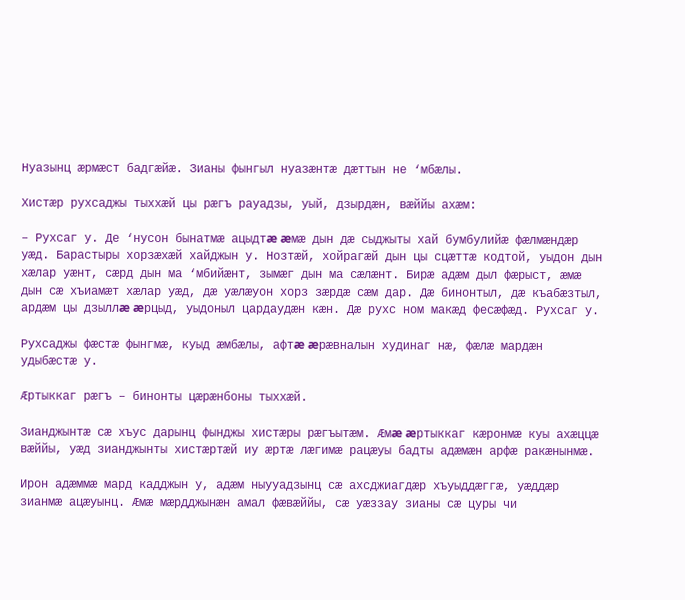Нуазынц æрмæст бадгæйæ. Зианы фынгыл нуазæнтæ дæттын не ‘мбæлы.

Хистæр рухсаджы тыххæй цы рæгъ рауадзы, уый, дзырдæн, вæййы ахæм:

– Рухсаг у. Де ‘нусон бынатмæ ацыдтæ æмæ дын дæ сыджыты хай бумбулийæ фæлмæндæр уæд. Барастыры хорзæхæй хайджын у. Нозтæй, хойрагæй дын цы сцæттæ кодтой, уыдон дын хæлар уæнт, сæрд дын ма ‘мбийæнт, зымæг дын ма сæлæнт. Бирæ адæм дыл фæрыст, æмæ дын сæ хъиамæт хæлар уæд, дæ уæлæуон хорз зæрдæ сæм дар. Дæ бинонтыл, дæ къабæзтыл, ардæм цы дзыллæ æрцыд, уыдоныл цардаудæн кæн. Дæ рухс ном макæд фесæфæд. Рухсаг у.

Рухсаджы фæстæ фынгмæ, куыд æмбæлы, афтæ æрæвналын худинаг нæ, фæлæ мардæн удыбæстæ у.

Æртыккаг рæгъ – бинонты цæрæнбоны тыххæй.

Зианджынтæ сæ хъус дарынц фынджы хистæры рæгъытæм. Æмæ æртыккаг кæронмæ куы ахæццæ вæййы, уæд зианджынты хистæртæй иу æртæ лæгимæ рацæуы бадты адæмæн арфæ ракæнынмæ.

Ирон адæммæ мард кадджын у, адæм ныууадзынц сæ ахсджиагдæр хъуыддæггæ, уæддæр зианмæ ацæуынц. Æмæ мæрдджынæн амал фæвæййы, сæ уæззау зианы сæ цуры чи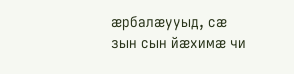æрбалæууыд, сæ зын сын йæхимæ чи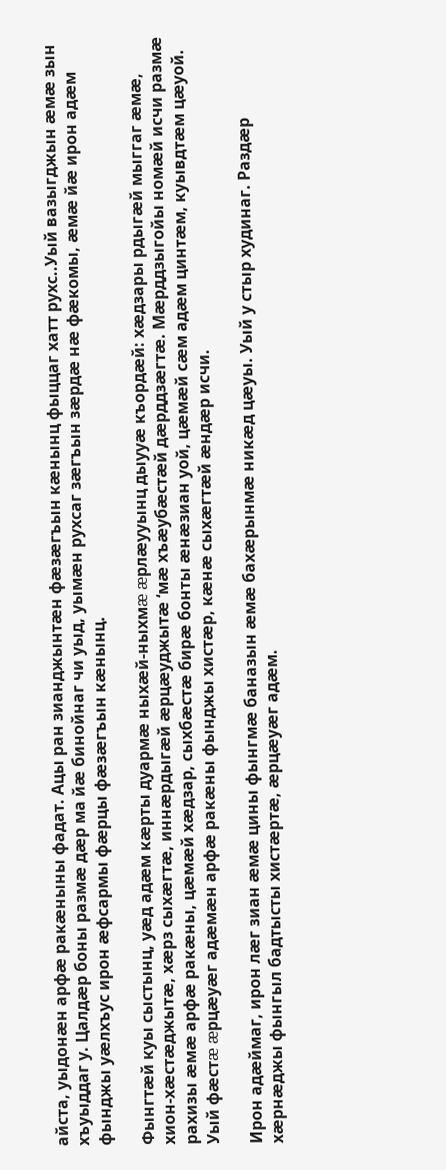айста, уыдонæн арфæ ракæныны фадат. Ацы ран зианджынтæн фæзæгъын кæнынц фыццаг хатт рухс..Уый вазыгджын æмæ зын хъуыддаг у. Цалдæр боны размæ дæр ма йæ бинойнаг чи уыд, уымæн рухсаг зæгъын зæрдæ нæ фæкомы, æмæ йæ ирон адæм фынджы уæлхъус ирон æфсармы фæрцы фæзæгъын кæнынц.

Фынгтæй куы сыстынц, уæд адæм кæрты дуармæ ныхæй-ныхмæ æрлæууынц дыууæ къордæй: хæдзары рдыгæй мыггаг æмæ, хион-хæстæджытæ, хæрз сыхæгтæ, иннæрдыгæй æрцæуджытæ ‘мæ хъæубæстæй дæрддзæгтæ. Мæрддзыгойы номæй исчи размæ рахизы æмæ арфæ ракæны, цæмæй хæдзар, сыхбæстæ бирæ бонты æнæзиан уой, цæмæй сæм адæм цинтæм, куывдтæм цæуой. Уый фæстæ æрцæуæг адæмæн арфæ ракæны фынджы хистæр, кæнæ сыхæгтæй æндæр исчи.

Ирон адæймаг, ирон лæг зиан æмæ цины фынгмæ баназын æмæ бахæрынмæ никæд цæуы. Уый у стыр худинаг. Раздæр хæрнæджы фынгыл бадтысты хистæртæ, æрцæуæг адæм.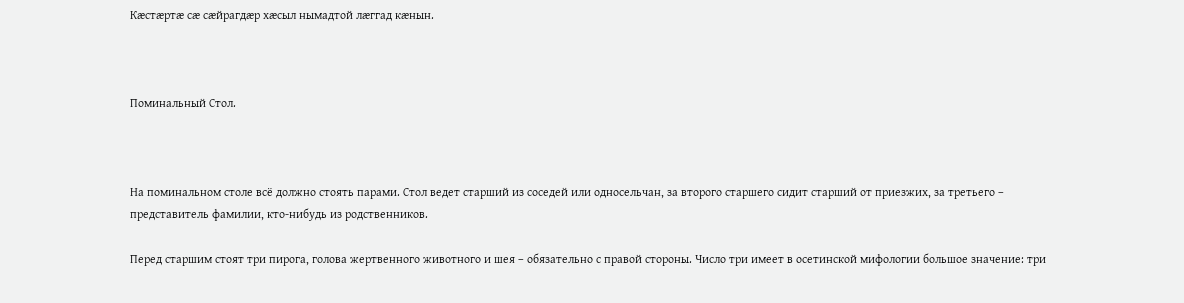Кæстæртæ сæ сæйрагдæр хæсыл нымадтой лæггад кæнын.



Поминальный Стол.



На поминальном столе всё должно стоять парами. Стол ведет старший из соседей или односельчан, за второго старшего сидит старший от приезжих, за третьего – представитель фамилии, кто-нибудь из родственников.

Перед старшим стоят три пирога, голова жертвенного животного и шея – обязательно с правой стороны. Число три имеет в осетинской мифологии большое значение: три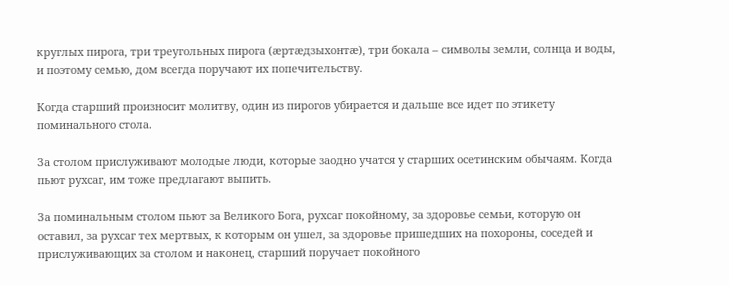круглых пирога, три треугольных пирога (æртæдзыхонтæ), три бокала – символы земли, солнца и воды, и поэтому семью, дом всегда поручают их попечительству.

Когда старший произносит молитву, один из пирогов убирается и дальше все идет по этикету поминального стола.

За столом прислуживают молодые люди, которые заодно учатся у старших осетинским обычаям. Когда пьют рухсаг, им тоже предлагают выпить.

За поминальным столом пьют за Великого Бога, рухсаг покойному, за здоровье семьи, которую он оставил, за рухсаг тех мертвых, к которым он ушел, за здоровье пришедших на похороны, соседей и прислуживающих за столом и наконец, старший поручает покойного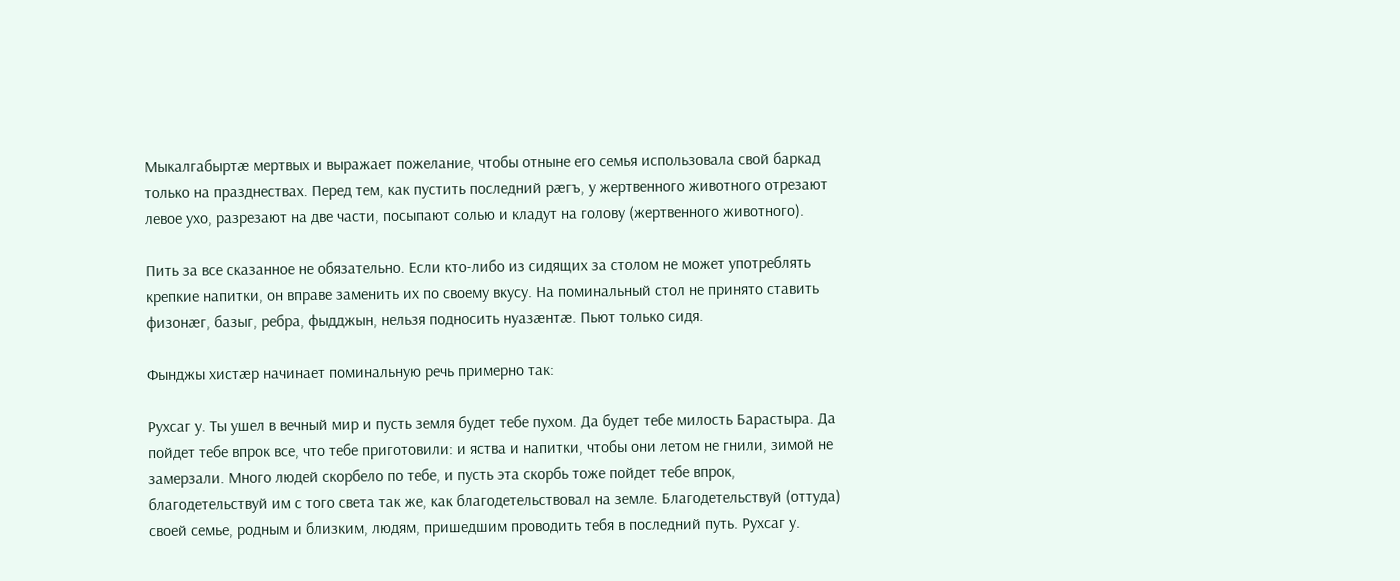Мыкалгабыртæ мертвых и выражает пожелание, чтобы отныне его семья использовала свой баркад только на празднествах. Перед тем, как пустить последний рæгъ, у жертвенного животного отрезают левое ухо, разрезают на две части, посыпают солью и кладут на голову (жертвенного животного).

Пить за все сказанное не обязательно. Если кто-либо из сидящих за столом не может употреблять крепкие напитки, он вправе заменить их по своему вкусу. На поминальный стол не принято ставить физонæг, базыг, ребра, фыдджын, нельзя подносить нуазæнтæ. Пьют только сидя.

Фынджы хистæр начинает поминальную речь примерно так:

Рухсаг у. Ты ушел в вечный мир и пусть земля будет тебе пухом. Да будет тебе милость Барастыра. Да пойдет тебе впрок все, что тебе приготовили: и яства и напитки, чтобы они летом не гнили, зимой не замерзали. Много людей скорбело по тебе, и пусть эта скорбь тоже пойдет тебе впрок, благодетельствуй им с того света так же, как благодетельствовал на земле. Благодетельствуй (оттуда) своей семье, родным и близким, людям, пришедшим проводить тебя в последний путь. Рухсаг у.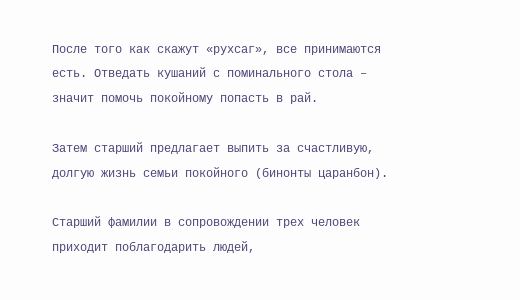После того как скажут «рухсаг», все принимаются есть. Отведать кушаний с поминального стола – значит помочь покойному попасть в рай.

Затем старший предлагает выпить за счастливую, долгую жизнь семьи покойного (бинонты царанбон).

Старший фамилии в сопровождении трех человек приходит поблагодарить людей,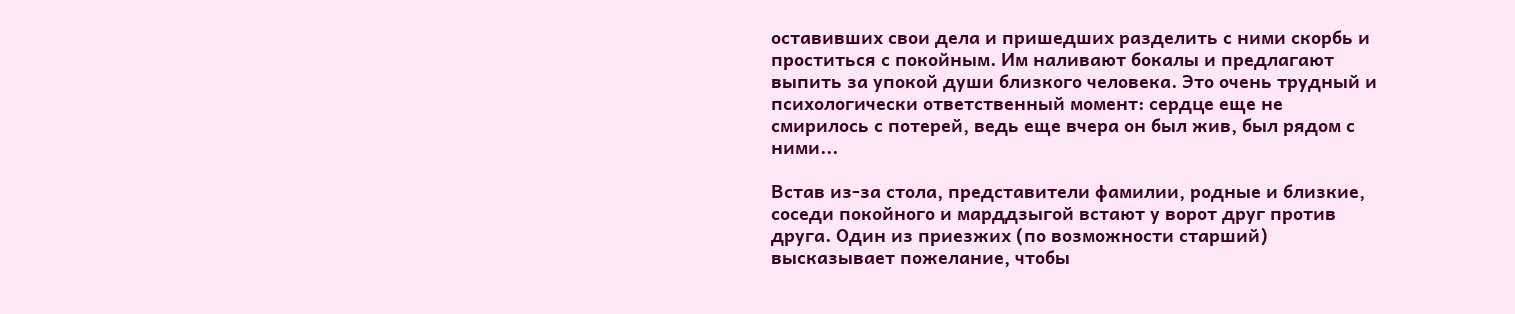оставивших свои дела и пришедших разделить с ними скорбь и проститься с покойным. Им наливают бокалы и предлагают выпить за упокой души близкого человека. Это очень трудный и психологически ответственный момент: сердце еще не смирилось с потерей, ведь еще вчера он был жив, был рядом с ними...

Встав из-за стола, представители фамилии, родные и близкие, соседи покойного и марддзыгой встают у ворот друг против друга. Один из приезжих (по возможности старший) высказывает пожелание, чтобы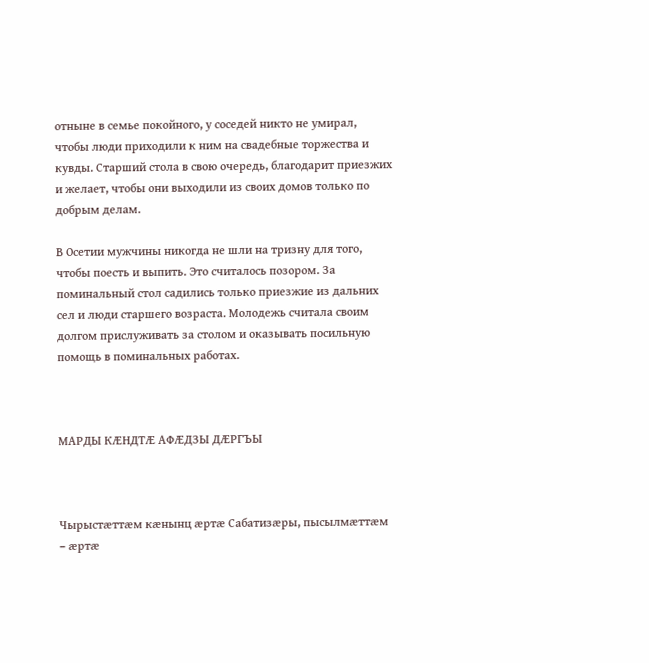отныне в семье покойного, у соседей никто не умирал, чтобы люди приходили к ним на свадебные торжества и кувды. Старший стола в свою очередь, благодарит приезжих и желает, чтобы они выходили из своих домов только по добрым делам.

В Осетии мужчины никогда не шли на тризну для того, чтобы поесть и выпить. Это считалось позором. За поминальный стол садились только приезжие из дальних сел и люди старшего возраста. Молодежь считала своим долгом прислуживать за столом и оказывать посильную помощь в поминальных работах.



МАРДЫ КÆНДТÆ АФÆДЗЫ ДÆРГЪЫ



Чырыстæттæм кæнынц æртæ Сабатизæры, пысылмæттæм – æртæ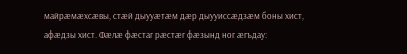майрæмæхсæвы, стæй дыууæтæм дæр дыууиссæдзæм боны хист, афæдзы хист. Фæлæ фæстаг рæстæг фæзынд ног æгъдау: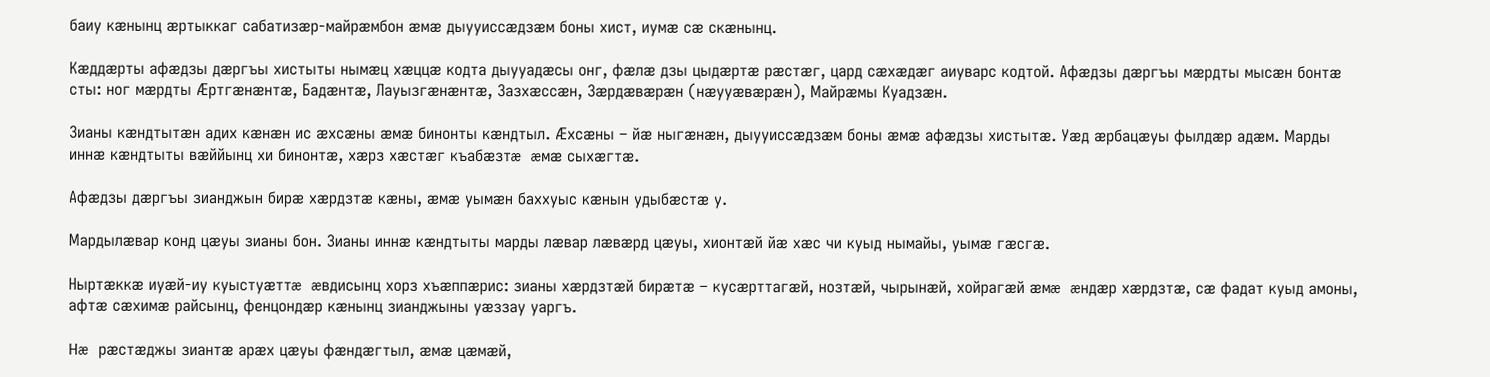баиу кæнынц æртыккаг сабатизæр-майрæмбон æмæ дыууиссæдзæм боны хист, иумæ сæ скæнынц.

Кæддæрты афæдзы дæргъы хистыты нымæц хæццæ кодта дыууадæсы онг, фæлæ дзы цыдæртæ рæстæг, цард сæхæдæг аиуварс кодтой. Афæдзы дæргъы мæрдты мысæн бонтæ сты: ног мæрдты Æртгæнæнтæ, Бадæнтæ, Лауызгæнæнтæ, Зазхæссæн, Зæрдæвæрæн (нæууæвæрæн), Майрæмы Куадзæн.

Зианы кæндтытæн адих кæнæн ис æхсæны æмæ бинонты кæндтыл. Æхсæны – йæ ныгæнæн, дыууиссæдзæм боны æмæ афæдзы хистытæ. Уæд æрбацæуы фылдæр адæм. Марды иннæ кæндтыты вæййынц хи бинонтæ, хæрз хæстæг къабæзтæ æмæ сыхæгтæ.

Афæдзы дæргъы зианджын бирæ хæрдзтæ кæны, æмæ уымæн баххуыс кæнын удыбæстæ у.

Мардылæвар конд цæуы зианы бон. Зианы иннæ кæндтыты марды лæвар лæвæрд цæуы, хионтæй йæ хæс чи куыд нымайы, уымæ гæсгæ.

Ныртæккæ иуæй-иу куыстуæттæ æвдисынц хорз хъæппæрис: зианы хæрдзтæй бирæтæ – кусæрттагæй, нозтæй, чырынæй, хойрагæй æмæ æндæр хæрдзтæ, сæ фадат куыд амоны, афтæ сæхимæ райсынц, фенцондæр кæнынц зианджыны уæззау уаргъ.

Hæ рæстæджы зиантæ арæх цæуы фæндæгтыл, æмæ цæмæй,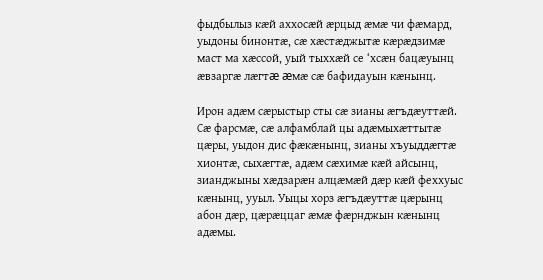фыдбылыз кæй аххосæй æрцыд æмæ чи фæмард, уыдоны бинонтæ, сæ хæстæджытæ кæрæдзимæ маст ма хæссой, уый тыххæй се ‘хсæн бацæуынц æвзаргæ лæгтæ æмæ сæ бафидауын кæнынц.

Ирон адæм сæрыстыр сты сæ зианы æгъдæуттæй. Сæ фарсмæ, сæ алфамблай цы адæмыхæттытæ цæры, уыдон дис фæкæнынц, зианы хъуыддæгтæ хионтæ, сыхæгтæ, адæм сæхимæ кæй айсынц, зианджыны хæдзарæн алцæмæй дæр кæй феххуыс кæнынц, ууыл. Уыцы хорз æгъдæуттæ цæрынц абон дæр, цæрæццаг æмæ фæрнджын кæнынц адæмы.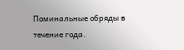Поминальные обряды в течение года.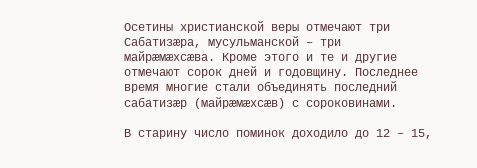Осетины христианской веры отмечают три Сабатизæра, мусульманской – три майрæмæхсæва. Кроме этого и те и другие отмечают сорок дней и годовщину. Последнее время многие стали объединять последний сабатизæр (майрæмæхсæв) с сороковинами.

В старину число поминок доходило до 12 – 15,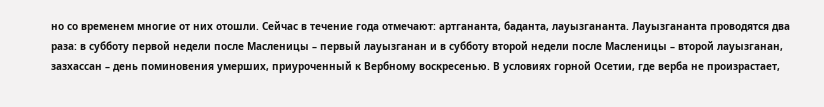но со временем многие от них отошли. Сейчас в течение года отмечают: артгананта, баданта, лауызгананта. Лауызгананта проводятся два раза: в субботу первой недели после Масленицы – первый лауызганан и в субботу второй недели после Масленицы – второй лауызганан, зазхассан – день поминовения умерших, приуроченный к Вербному воскресенью. В условиях горной Осетии, где верба не произрастает,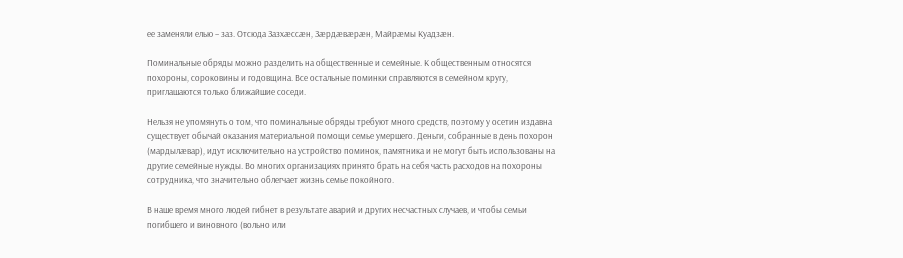ее заменяли елью – заз. Отсюда Зазхæссæн, Зæрдæвæрæн, Майрæмы Куадзæн.

Поминальные обряды можно разделить на общественные и семейные. К общественным относятся похороны, сороковины и годовщина. Все остальные поминки справляются в семейном кругу, приглашаются только ближайшие соседи.

Нельзя не упомянуть о том, что поминальные обряды требуют много средств, поэтому у осетин издавна существует обычай оказания материальной помощи семье умершего. Деньги, собранные в день похорон (мардылæвар), идут исключительно на устройство поминок, памятника и не могут быть использованы на другие семейные нужды. Во многих организациях принято брать на себя часть расходов на похороны сотрудника, что значительно облегчает жизнь семье покойного.

В наше время много людей гибнет в результате аварий и других несчастных случаев, и чтобы семьи погибшего и виновного (вольно или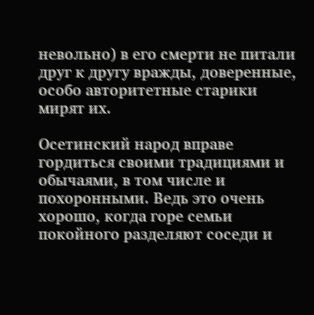невольно) в его смерти не питали друг к другу вражды, доверенные, особо авторитетные старики мирят их.

Осетинский народ вправе гордиться своими традициями и обычаями, в том числе и похоронными. Ведь это очень хорошо, когда горе семьи покойного разделяют соседи и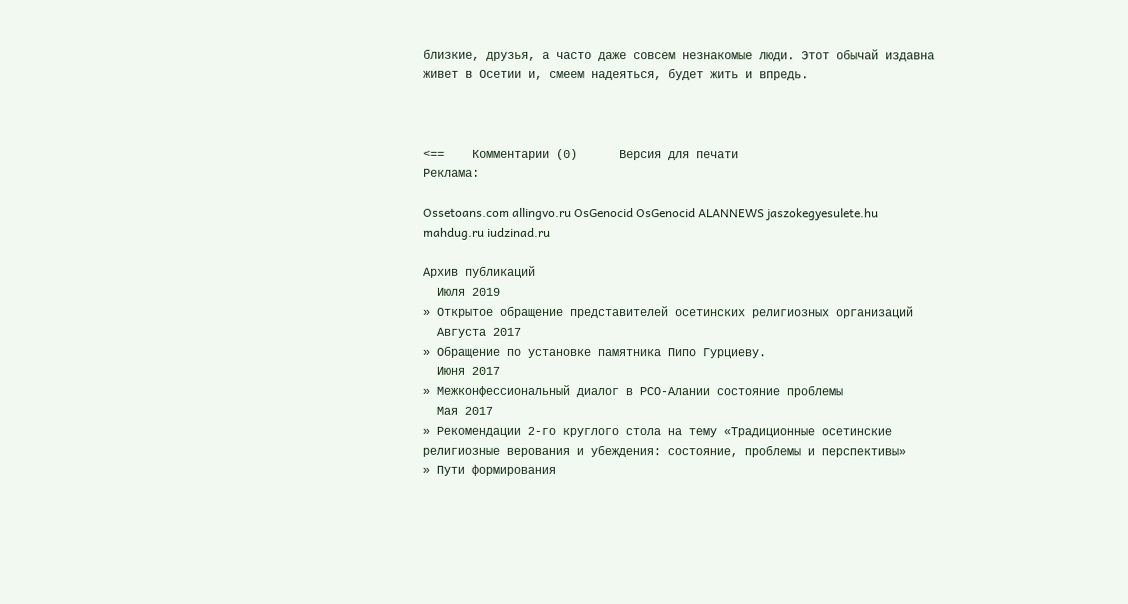близкие, друзья, а часто даже совсем незнакомые люди. Этот обычай издавна живет в Осетии и, смеем надеяться, будет жить и впредь.



<==    Комментарии (0)      Версия для печати
Реклама:

Ossetoans.com allingvo.ru OsGenocid OsGenocid ALANNEWS jaszokegyesulete.hu mahdug.ru iudzinad.ru

Архив публикаций
  Июля 2019
» Открытое обращение представителей осетинских религиозных организаций
  Августа 2017
» Обращение по установке памятника Пипо Гурциеву.
  Июня 2017
» Межконфессиональный диалог в РСО-Алании состояние проблемы
  Мая 2017
» Рекомендации 2-го круглого стола на тему «Традиционные осетинские религиозные верования и убеждения: состояние, проблемы и перспективы»
» Пути формирования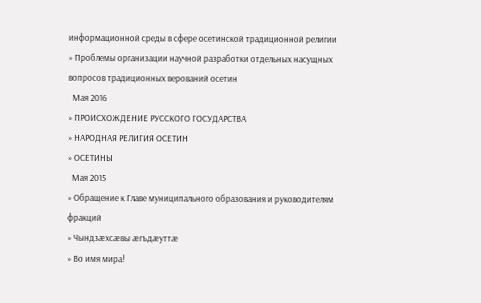информационной среды в сфере осетинской традиционной религии
» Проблемы организации научной разработки отдельных насущных вопросов традиционных верований осетин
  Мая 2016
» ПРОИСХОЖДЕНИЕ РУССКОГО ГОСУДАРСТВА
» НАРОДНАЯ РЕЛИГИЯ ОСЕТИН
» ОСЕТИНЫ
  Мая 2015
» Обращение к Главе муниципального образования и руководителям фракций
» Чындзӕхсӕвы ӕгъдӕуттӕ
» Во имя мира!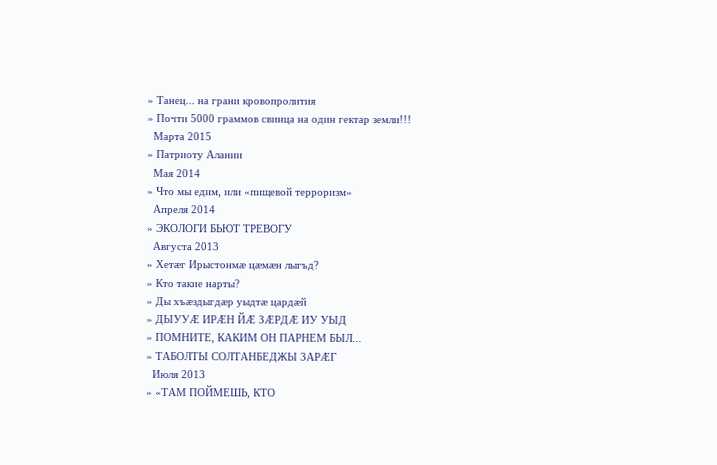» Танец... на грани кровопролития
» Почти 5000 граммов свинца на один гектар земли!!!
  Марта 2015
» Патриоту Алании
  Мая 2014
» Что мы едим, или «пищевой терроризм»
  Апреля 2014
» ЭКОЛОГИ БЬЮТ ТРЕВОГУ
  Августа 2013
» Хетӕг Ирыстонмӕ цӕмӕн лыгъд?
» Кто такие нарты?
» Ды хъæздыгдæр уыдтæ цардæй
» ДЫУУӔ ИРӔН ЙӔ ЗӔРДӔ ИУ УЫД
» ПОМНИТЕ, КАКИМ ОН ПАРНЕМ БЫЛ...
» ТАБОЛТЫ СОЛТАНБЕДЖЫ 3АРӔГ
  Июля 2013
» «ТАМ ПОЙМЕШЬ, КТО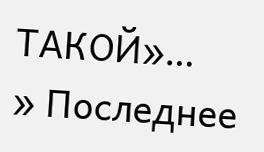ТАКОЙ»…
» Последнее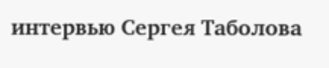интервью Сергея Таболова